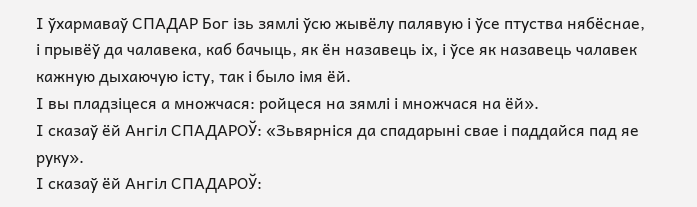І ўхармаваў СПАДАР Бог ізь зямлі ўсю жывёлу палявую і ўсе птуства нябёснае, і прывёў да чалавека, каб бачыць, як ён назавець іх, і ўсе як назавець чалавек кажную дыхаючую істу, так і было імя ёй.
І вы пладзіцеся а множчася: ройцеся на зямлі і множчася на ёй».
І сказаў ёй Ангіл СПАДАРОЎ: «Зьвярніся да спадарыні свае і паддайся пад яе руку».
І сказаў ёй Ангіл СПАДАРОЎ: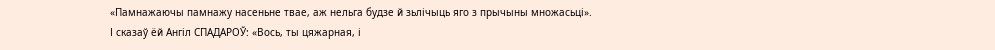«Памнажаючы памнажу насеньне твае, аж нельга будзе й зьлічыць яго з прычыны множасьці».
І сказаў ёй Ангіл СПАДАРОЎ: «Вось, ты цяжарная, і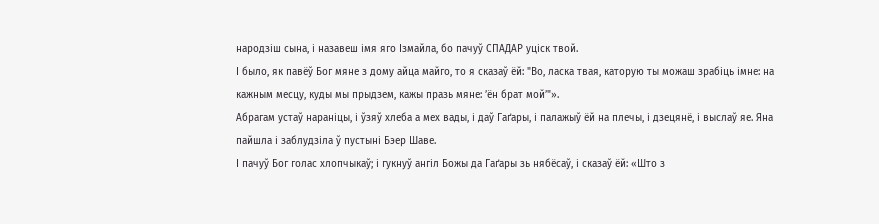народзіш сына, і назавеш імя яго Ізмайла, бо пачуў СПАДАР уціск твой.
І было, як павёў Бог мяне з дому айца майго, то я сказаў ёй: "Во, ласка твая, каторую ты можаш зрабіць імне: на кажным месцу, куды мы прыдзем, кажы празь мяне: ’ён брат мой’"».
Абрагам устаў нараніцы, і ўзяў хлеба а мех вады, і даў Гаґары, і палажыў ёй на плечы, і дзецянё, і выслаў яе. Яна пайшла і заблудзіла ў пустыні Бэер Шаве.
І пачуў Бог голас хлопчыкаў; і гукнуў ангіл Божы да Гаґары зь нябёсаў, і сказаў ёй: «Што з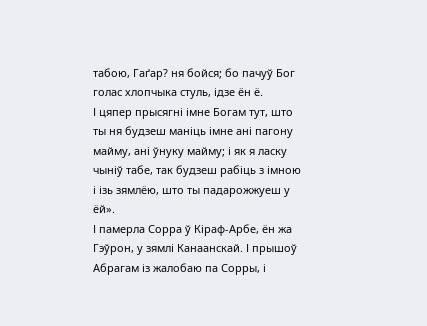табою, Гаґар? ня бойся; бо пачуў Бог голас хлопчыка стуль, ідзе ён ё.
І цяпер прысягні імне Богам тут, што ты ня будзеш маніць імне ані пагону майму, ані ўнуку майму; і як я ласку чыніў табе, так будзеш рабіць з імною і ізь зямлёю, што ты падарожжуеш у ёй».
І памерла Сорра ў Кіраф-Арбе, ён жа Гэўрон, у зямлі Канаанскай. І прышоў Абрагам із жалобаю па Сорры, і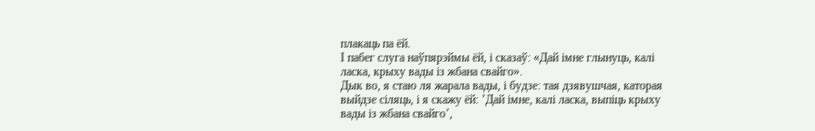плакаць па ёй.
І пабег слуга наўпярэймы ёй, і сказаў: «Дай імне глынуць, калі ласка, крыху вады із жбана свайго».
Дык во, я стаю ля жарала вады, і будзе: тая дзявушчая, каторая выйдзе сіляць, і я скажу ёй: ’Дай імне, калі ласка, выпіць крыху вады із жбана свайго’,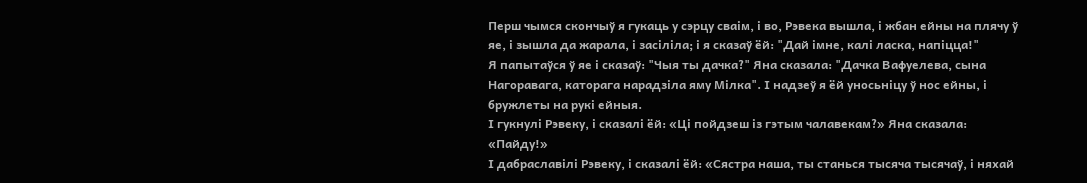Перш чымся скончыў я гукаць у сэрцу сваім, і во, Рэвека вышла, і жбан ейны на плячу ў яе, і зышла да жарала, і засіліла; і я сказаў ёй: "Дай імне, калі ласка, напіцца!"
Я папытаўся ў яе і сказаў: "Чыя ты дачка?" Яна сказала: "Дачка Вафуелева, сына Нагоравага, каторага нарадзіла яму Мілка". І надзеў я ёй уносьніцу ў нос ейны, і бружлеты на рукі ейныя.
І гукнулі Рэвеку, і сказалі ёй: «Ці пойдзеш із гэтым чалавекам?» Яна сказала: «Пайду!»
І дабраславілі Рэвеку, і сказалі ёй: «Сястра наша, ты станься тысяча тысячаў, і няхай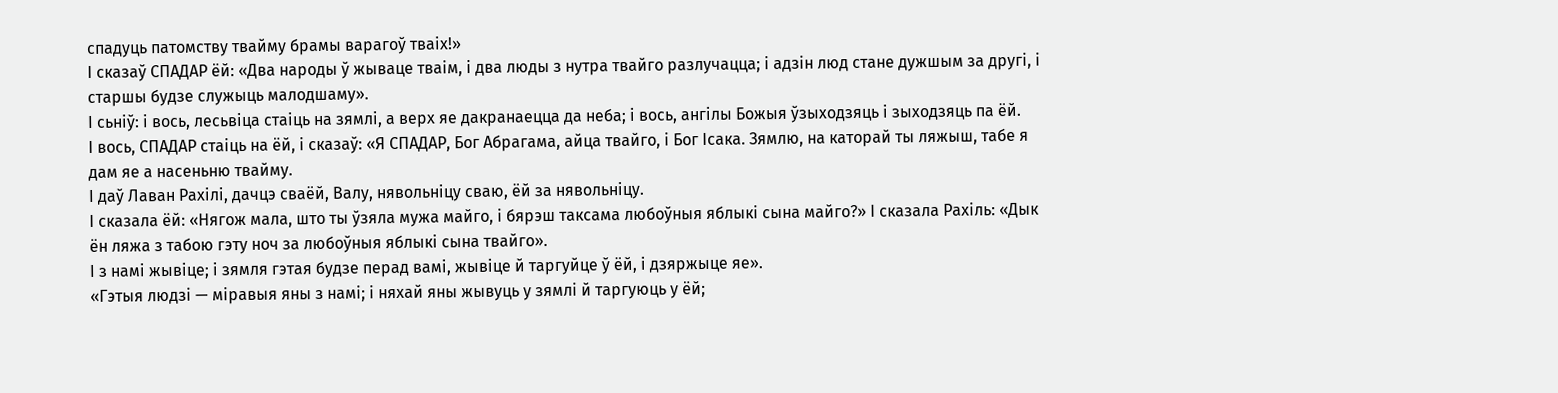спадуць патомству твайму брамы варагоў тваіх!»
І сказаў СПАДАР ёй: «Два народы ў жываце тваім, і два люды з нутра твайго разлучацца; і адзін люд стане дужшым за другі, і старшы будзе служыць малодшаму».
І сьніў: і вось, лесьвіца стаіць на зямлі, а верх яе дакранаецца да неба; і вось, ангілы Божыя ўзыходзяць і зыходзяць па ёй.
І вось, СПАДАР стаіць на ёй, і сказаў: «Я СПАДАР, Бог Абрагама, айца твайго, і Бог Ісака. Зямлю, на каторай ты ляжыш, табе я дам яе а насеньню твайму.
І даў Лаван Рахілі, дачцэ сваёй, Валу, нявольніцу сваю, ёй за нявольніцу.
І сказала ёй: «Нягож мала, што ты ўзяла мужа майго, і бярэш таксама любоўныя яблыкі сына майго?» І сказала Рахіль: «Дык ён ляжа з табою гэту ноч за любоўныя яблыкі сына твайго».
І з намі жывіце; і зямля гэтая будзе перад вамі, жывіце й таргуйце ў ёй, і дзяржыце яе».
«Гэтыя людзі — міравыя яны з намі; і няхай яны жывуць у зямлі й таргуюць у ёй;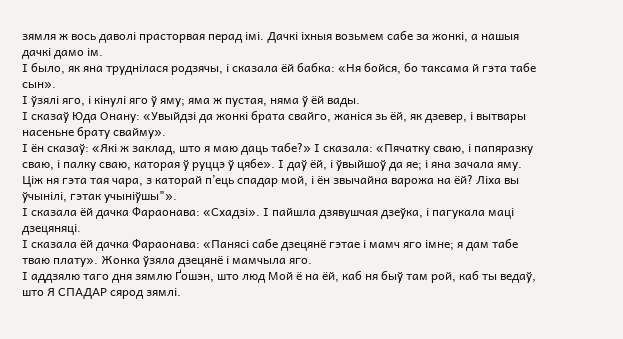зямля ж вось даволі прасторвая перад імі. Дачкі іхныя возьмем сабе за жонкі, а нашыя дачкі дамо ім.
І было, як яна труднілася родзячы, і сказала ёй бабка: «Ня бойся, бо таксама й гэта табе сын».
І ўзялі яго, і кінулі яго ў яму; яма ж пустая, няма ў ёй вады.
І сказаў Юда Онану: «Увыйдзі да жонкі брата свайго, жаніся зь ёй, як дзевер, і вытвары насеньне брату свайму».
І ён сказаў: «Які ж заклад, што я маю даць табе?» І сказала: «Пячатку сваю, і папяразку сваю, і палку сваю, каторая ў руццэ ў цябе». І даў ёй, і ўвыйшоў да яе; і яна зачала яму.
Ціж ня гэта тая чара, з каторай п’ець спадар мой, і ён звычайна варожа на ёй? Ліха вы ўчынілі, гэтак учыніўшы"».
І сказала ёй дачка Фараонава: «Схадзі». І пайшла дзявушчая дзеўка, і пагукала маці дзецяняці.
І сказала ёй дачка Фараонава: «Панясі сабе дзецянё гэтае і мамч яго імне; я дам табе тваю плату». Жонка ўзяла дзецянё і мамчыла яго.
І аддзялю таго дня зямлю Ґошэн, што люд Мой ё на ёй, каб ня быў там рой, каб ты ведаў, што Я СПАДАР сярод зямлі.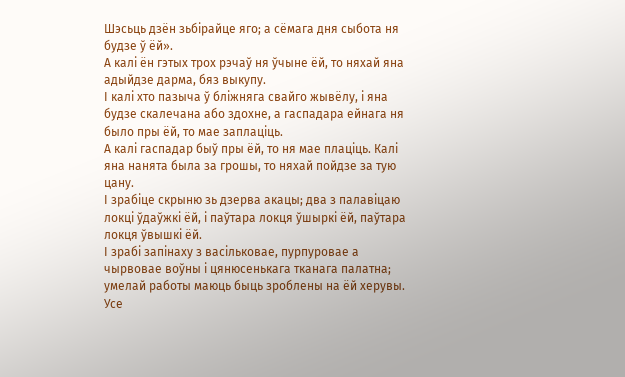Шэсьць дзён зьбірайце яго; а сёмага дня сыбота ня будзе ў ёй».
А калі ён гэтых трох рэчаў ня ўчыне ёй, то няхай яна адыйдзе дарма, бяз выкупу.
І калі хто пазыча ў бліжняга свайго жывёлу, і яна будзе скалечана або здохне, а гаспадара ейнага ня было пры ёй, то мае заплаціць.
А калі гаспадар быў пры ёй, то ня мае плаціць. Калі яна нанята была за грошы, то няхай пойдзе за тую цану.
І зрабіце скрыню зь дзерва акацы; два з палавіцаю локці ўдаўжкі ёй, і паўтара локця ўшыркі ёй, паўтара локця ўвышкі ёй.
І зрабі запінаху з васільковае, пурпуровае а чырвовае воўны і цянюсенькага тканага палатна; умелай работы маюць быць зроблены на ёй херувы.
Усе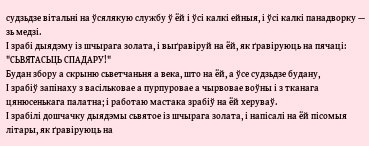судзьдзе вітальні на ўсялякую службу ў ёй і ўсі калкі ейныя, і ўсі калкі панадворку — зь медзі.
І зрабі дыядэму із шчырага золата, і выґравіруй на ёй, як ґравіруюць на пячаці: "СЬВЯТАСЬЦЬ СПАДАРУ!"
Будан збору а скрыню сьветчаньня а века, што на ёй, а ўсе судзьдзе будану,
І зрабіў запінаху з васільковае а пурпуровае а чырвовае воўны і з тканага цянюсенькага палатна; і работаю мастака зрабіў на ёй херуваў.
І зрабілі дошчачку дыядэмы сьвятое із шчырага золата, і напісалі на ёй пісомыя літары, як ґравіруюць на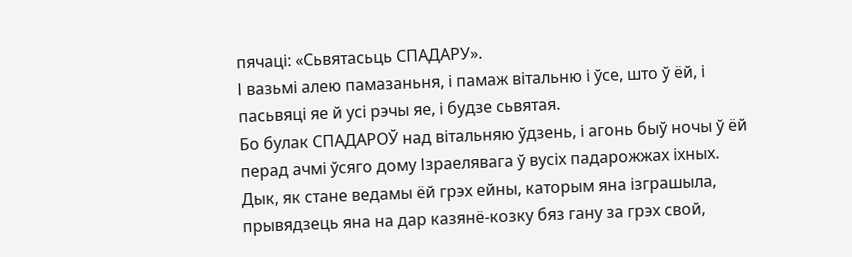пячаці: «Сьвятасьць СПАДАРУ».
І вазьмі алею памазаньня, і памаж вітальню і ўсе, што ў ёй, і пасьвяці яе й усі рэчы яе, і будзе сьвятая.
Бо булак СПАДАРОЎ над вітальняю ўдзень, і агонь быў ночы ў ёй перад ачмі ўсяго дому Ізраелявага ў вусіх падарожжах іхных.
Дык, як стане ведамы ёй грэх ейны, каторым яна ізграшыла, прывядзець яна на дар казянё-козку бяз гану за грэх свой,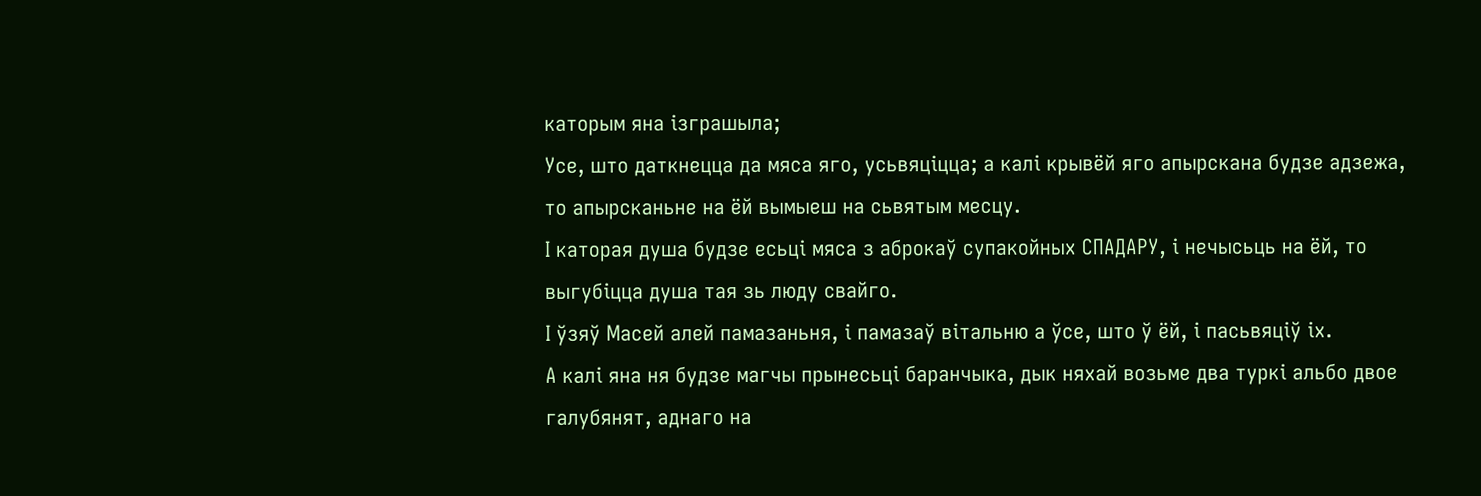каторым яна ізграшыла;
Усе, што даткнецца да мяса яго, усьвяціцца; а калі крывёй яго апырскана будзе адзежа, то апырсканьне на ёй вымыеш на сьвятым месцу.
І каторая душа будзе есьці мяса з аброкаў супакойных СПАДАРУ, і нечысьць на ёй, то выгубіцца душа тая зь люду свайго.
І ўзяў Масей алей памазаньня, і памазаў вітальню а ўсе, што ў ёй, і пасьвяціў іх.
А калі яна ня будзе магчы прынесьці баранчыка, дык няхай возьме два туркі альбо двое галубянят, аднаго на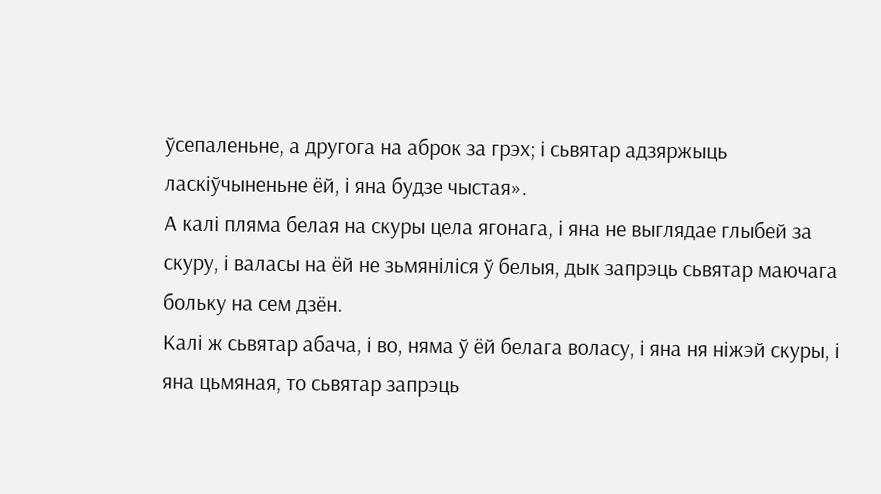ўсепаленьне, а другога на аброк за грэх; і сьвятар адзяржыць ласкіўчыненьне ёй, і яна будзе чыстая».
А калі пляма белая на скуры цела ягонага, і яна не выглядае глыбей за скуру, і валасы на ёй не зьмяніліся ў белыя, дык запрэць сьвятар маючага больку на сем дзён.
Калі ж сьвятар абача, і во, няма ў ёй белага воласу, і яна ня ніжэй скуры, і яна цьмяная, то сьвятар запрэць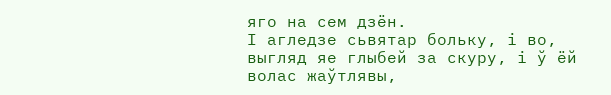яго на сем дзён.
І агледзе сьвятар больку, і во, выгляд яе глыбей за скуру, і ў ёй волас жаўтлявы,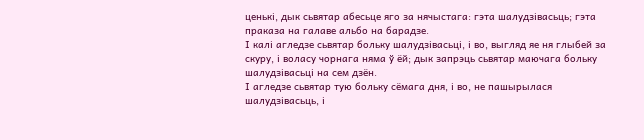ценькі, дык сьвятар абесьце яго за нячыстага: гэта шалудзівасьць; гэта праказа на галаве альбо на барадзе.
І калі агледзе сьвятар больку шалудзівасьці, і во, выгляд яе ня глыбей за скуру, і воласу чорнага няма ў ёй; дык запрэць сьвятар маючага больку шалудзівасьці на сем дзён.
І агледзе сьвятар тую больку сёмага дня, і во, не пашырылася шалудзівасьць, і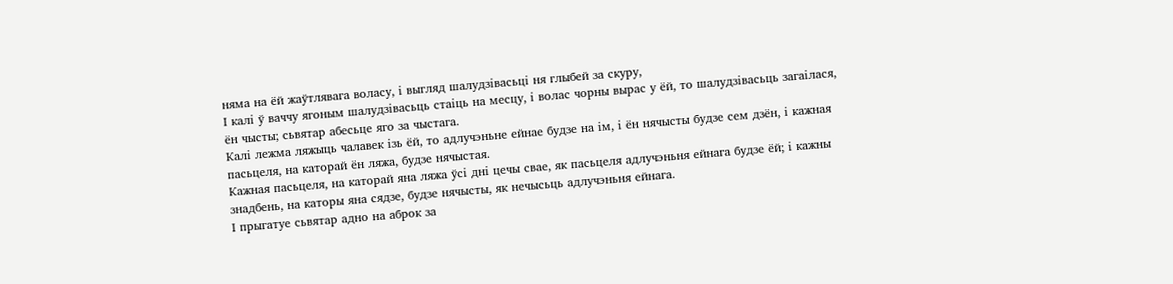няма на ёй жаўтлявага воласу, і выгляд шалудзівасьці ня глыбей за скуру,
І калі ў ваччу ягоным шалудзівасьць стаіць на месцу, і волас чорны вырас у ёй, то шалудзівасьць загаілася, ён чысты; сьвятар абесьце яго за чыстага.
Калі лежма ляжыць чалавек ізь ёй, то адлучэньне ейнае будзе на ім, і ён нячысты будзе сем дзён, і кажная пасьцеля, на каторай ён ляжа, будзе нячыстая.
Кажная пасьцеля, на каторай яна ляжа ўсі дні цечы свае, як пасьцеля адлучэньня ейнага будзе ёй; і кажны знадбень, на каторы яна сядзе, будзе нячысты, як нечысьць адлучэньня ейнага.
І прыгатуе сьвятар адно на аброк за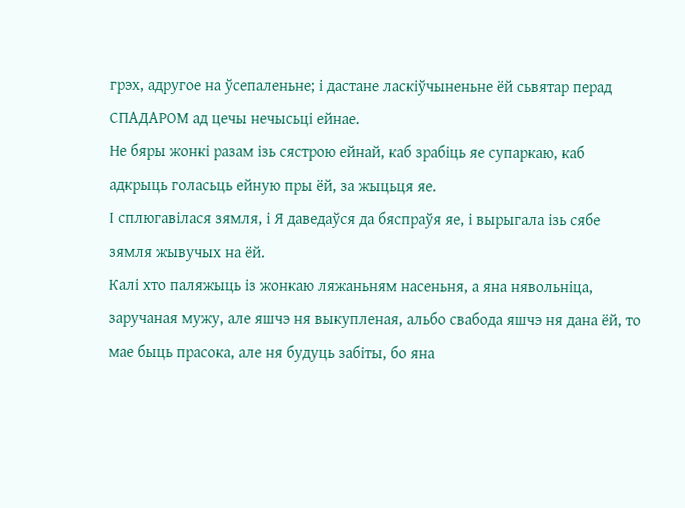грэх, адругое на ўсепаленьне; і дастане ласкіўчыненьне ёй сьвятар перад СПАДАРОМ ад цечы нечысьці ейнае.
Не бяры жонкі разам ізь сястрою ейнай, каб зрабіць яе супаркаю, каб адкрыць голасьць ейную пры ёй, за жыцьця яе.
І сплюгавілася зямля, і Я даведаўся да бяспраўя яе, і вырыгала ізь сябе зямля жывучых на ёй.
Калі хто паляжыць із жонкаю ляжаньням насеньня, а яна нявольніца, заручаная мужу, але яшчэ ня выкупленая, альбо свабода яшчэ ня дана ёй, то мае быць прасока, але ня будуць забіты, бо яна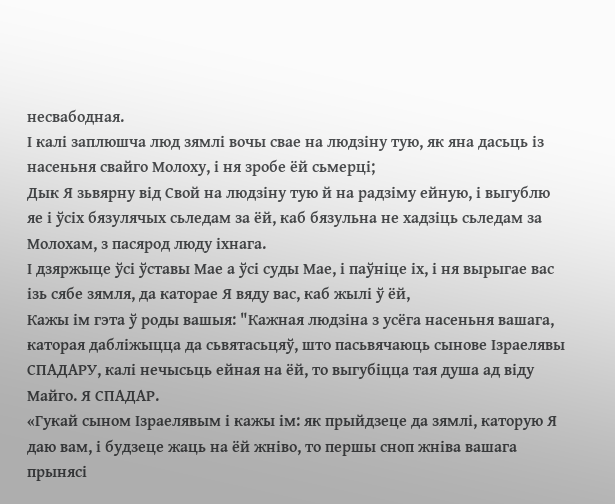несвабодная.
І калі заплюшча люд зямлі вочы свае на людзіну тую, як яна дасьць із насеньня свайго Молоху, і ня зробе ёй сьмерці;
Дык Я зьвярну від Свой на людзіну тую й на радзіму ейную, і выгублю яе і ўсіх бязулячых сьледам за ёй, каб бязульна не хадзіць сьледам за Молохам, з пасярод люду іхнага.
І дзяржыце ўсі ўставы Мае а ўсі суды Мае, і паўніце іх, і ня вырыгае вас ізь сябе зямля, да каторае Я вяду вас, каб жылі ў ёй,
Кажы ім гэта ў роды вашыя: "Кажная людзіна з усёга насеньня вашага, каторая дабліжыцца да сьвятасьцяў, што пасьвячаюць сынове Ізраелявы СПАДАРУ, калі нечысьць ейная на ёй, то выгубіцца тая душа ад віду Майго. Я СПАДАР.
«Гукай сыном Ізраелявым і кажы ім: як прыйдзеце да зямлі, каторую Я даю вам, і будзеце жаць на ёй жніво, то першы сноп жніва вашага прынясі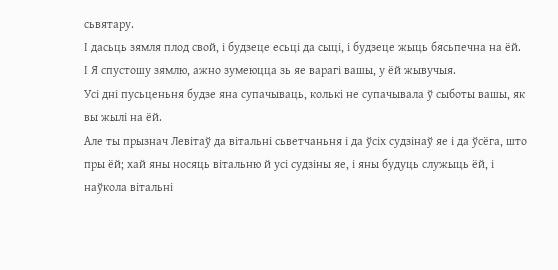сьвятару.
І дасьць зямля плод свой, і будзеце есьці да сыці, і будзеце жыць бясьпечна на ёй.
І Я спустошу зямлю, ажно зумеюцца зь яе варагі вашы, у ёй жывучыя.
Усі дні пусьценьня будзе яна супачываць, колькі не супачывала ў сыботы вашы, як вы жылі на ёй.
Але ты прызнач Левітаў да вітальні сьветчаньня і да ўсіх судзінаў яе і да ўсёга, што пры ёй; хай яны носяць вітальню й усі судзіны яе, і яны будуць служыць ёй, і наўкола вітальні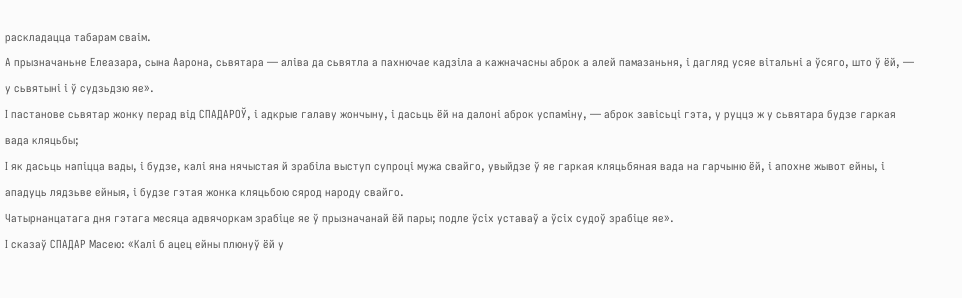раскладацца табарам сваім.
А прызначаньне Елеазара, сына Аарона, сьвятара — аліва да сьвятла а пахнючае кадзіла а кажначасны аброк а алей памазаньня, і дагляд усяе вітальні а ўсяго, што ў ёй, — у сьвятыні і ў судзьдзю яе».
І пастанове сьвятар жонку перад від СПАДАРОЎ, і адкрые галаву жончыну, і дасьць ёй на далоні аброк успаміну, — аброк завісьці гэта, у руццэ ж у сьвятара будзе гаркая вада кляцьбы;
І як дасьць напіцца вады, і будзе, калі яна нячыстая й зрабіла выступ супроці мужа свайго, увыйдзе ў яе гаркая кляцьбяная вада на гарчыню ёй, і апохне жывот ейны, і ападуць лядзьве ейныя, і будзе гэтая жонка кляцьбою сярод народу свайго.
Чатырнанцатага дня гэтага месяца адвячоркам зрабіце яе ў прызначанай ёй пары; подле ўсіх уставаў а ўсіх судоў зрабіце яе».
І сказаў СПАДАР Масею: «Калі б ацец ейны плюнуў ёй у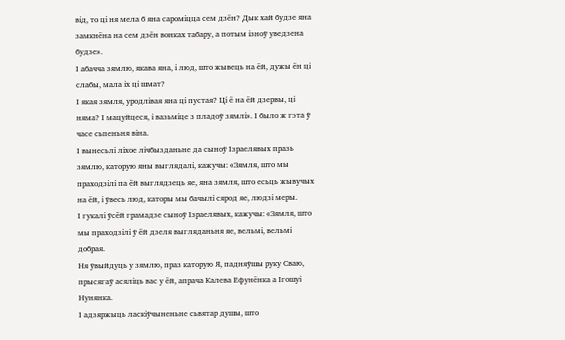від, то ці ня мела б яна сароміцца сем дзён? Дык хай будзе яна замкнёна на сем дзён вонках табару, а потым ізноў уведзена будзе».
І абачча зямлю, якава яна, і люд, што жывець на ёй, дужы ён ці слабы, мала іх ці шмат?
І якая зямля, уродлівая яна ці пустая? Ці ё на ёй дзервы, ці няма? І мацуйцеся, і вазьміце з пладоў зямлі». І было ж гэта ў часе сьпеньня віна.
І вынесьлі ліхое лічбызданьне да сыноў Ізраелявых празь зямлю, каторую яны выглядалі, кажучы: «Зямля, што мы праходзілі па ёй выглядзець яе, яна зямля, што есьць жывучых на ёй, і ўвесь люд, каторы мы бачылі сярод яе, людзі меры.
І гукалі ўсёй грамадзе сыноў Ізраелявых, кажучы: «Зямля, што мы праходзілі ў ёй дзеля выгляданьня яе, вельмі, вельмі добрая.
Ня ўвыйдуць у зямлю, праз каторую Я, падняўшы руку Сваю, прысягаў асяліць вас у ёй, апрача Калева Ефунёнка а Ігошуі Нунянка.
І адзяржыць ласкіўчыненьне сьвятар душы, што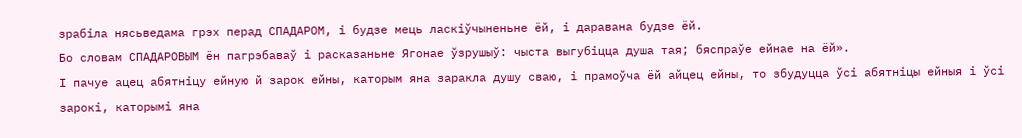зрабіла нясьведама грэх перад СПАДАРОМ, і будзе мець ласкіўчыненьне ёй, і даравана будзе ёй.
Бо словам СПАДАРОВЫМ ён пагрэбаваў і расказаньне Ягонае ўзрушыў: чыста выгубіцца душа тая; бяспраўе ейнае на ёй».
І пачуе ацец абятніцу ейную й зарок ейны, каторым яна заракла душу сваю, і прамоўча ёй айцец ейны, то збудуцца ўсі абятніцы ейныя і ўсі зарокі, каторымі яна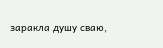заракла душу сваю,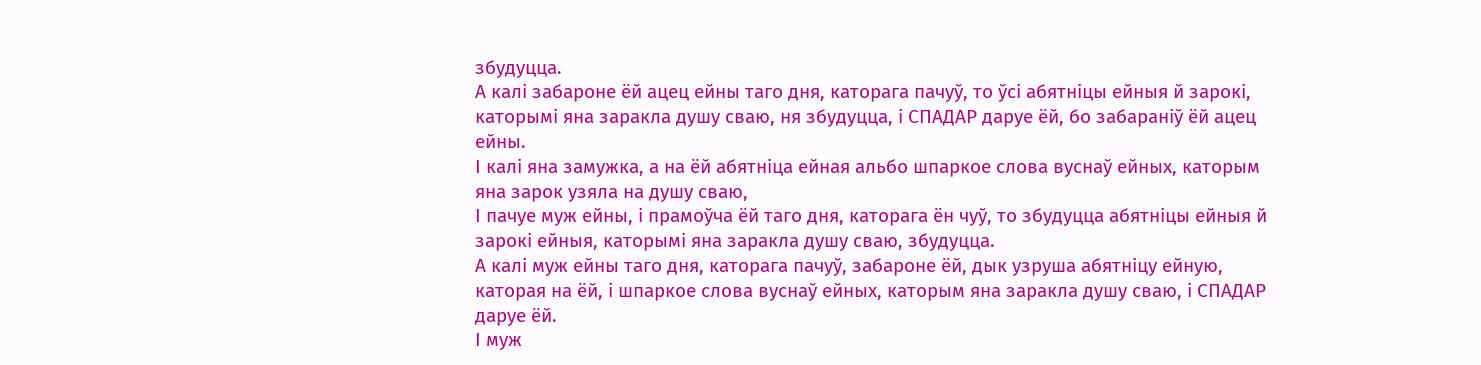збудуцца.
А калі забароне ёй ацец ейны таго дня, каторага пачуў, то ўсі абятніцы ейныя й зарокі, каторымі яна заракла душу сваю, ня збудуцца, і СПАДАР даруе ёй, бо забараніў ёй ацец ейны.
І калі яна замужка, а на ёй абятніца ейная альбо шпаркое слова вуснаў ейных, каторым яна зарок узяла на душу сваю,
І пачуе муж ейны, і прамоўча ёй таго дня, каторага ён чуў, то збудуцца абятніцы ейныя й зарокі ейныя, каторымі яна заракла душу сваю, збудуцца.
А калі муж ейны таго дня, каторага пачуў, забароне ёй, дык узруша абятніцу ейную, каторая на ёй, і шпаркое слова вуснаў ейных, каторым яна заракла душу сваю, і СПАДАР даруе ёй.
І муж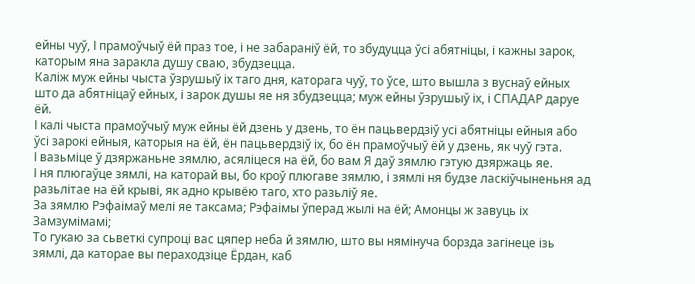ейны чуў, І прамоўчыў ёй праз тое, і не забараніў ёй, то збудуцца ўсі абятніцы, і кажны зарок, каторым яна заракла душу сваю, збудзецца.
Каліж муж ейны чыста ўзрушыў іх таго дня, каторага чуў, то ўсе, што вышла з вуснаў ейных што да абятніцаў ейных, і зарок душы яе ня збудзецца; муж ейны ўзрушыў іх, і СПАДАР даруе ёй.
І калі чыста прамоўчыў муж ейны ёй дзень у дзень, то ён пацьвердзіў усі абятніцы ейныя або ўсі зарокі ейныя, каторыя на ёй, ён пацьвердзіў іх, бо ён прамоўчыў ёй у дзень, як чуў гэта.
І вазьміце ў дзяржаньне зямлю, асяліцеся на ёй, бо вам Я даў зямлю гэтую дзяржаць яе.
І ня плюгаўце зямлі, на каторай вы, бо кроў плюгаве зямлю, і зямлі ня будзе ласкіўчыненьня ад разьлітае на ёй крыві, як адно крывёю таго, хто разьліў яе.
За зямлю Рэфаімаў мелі яе таксама; Рэфаімы ўперад жылі на ёй; Амонцы ж завуць іх Замзумімамі;
То гукаю за сьветкі супроці вас цяпер неба й зямлю, што вы нямінуча борзда загінеце ізь зямлі, да каторае вы пераходзіце Ёрдан, каб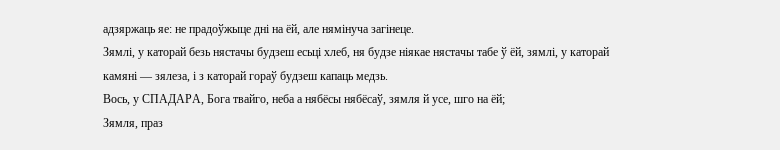адзяржаць яе: не прадоўжыце дні на ёй, але нямінуча загінеце.
Зямлі, у каторай безь нястачы будзеш есьці хлеб, ня будзе ніякае нястачы табе ў ёй, зямлі, у каторай камяні — зялеза, і з каторай гораў будзеш капаць медзь.
Вось, у СПАДАРА, Бога твайго, неба а нябёсы нябёсаў, зямля й усе, шго на ёй;
Зямля, праз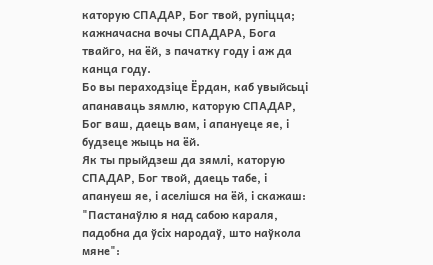каторую СПАДАР, Бог твой, рупіцца; кажначасна вочы СПАДАРА, Бога твайго, на ёй, з пачатку году і аж да канца году.
Бо вы пераходзіце Ёрдан, каб увыйсьці апанаваць зямлю, каторую СПАДАР, Бог ваш, даець вам, і апануеце яе, і будзеце жыць на ёй.
Як ты прыйдзеш да зямлі, каторую СПАДАР, Бог твой, даець табе, і апануеш яе, і аселішся на ёй, і скажаш: "Пастанаўлю я над сабою караля, падобна да ўсіх народаў, што наўкола мяне":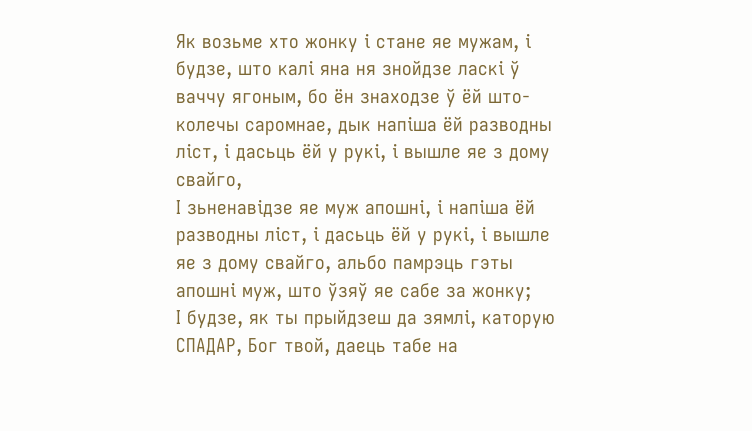Як возьме хто жонку і стане яе мужам, і будзе, што калі яна ня знойдзе ласкі ў ваччу ягоным, бо ён знаходзе ў ёй што-колечы саромнае, дык напіша ёй разводны ліст, і дасьць ёй у рукі, і вышле яе з дому свайго,
І зьненавідзе яе муж апошні, і напіша ёй разводны ліст, і дасьць ёй у рукі, і вышле яе з дому свайго, альбо памрэць гэты апошні муж, што ўзяў яе сабе за жонку;
І будзе, як ты прыйдзеш да зямлі, каторую СПАДАР, Бог твой, даець табе на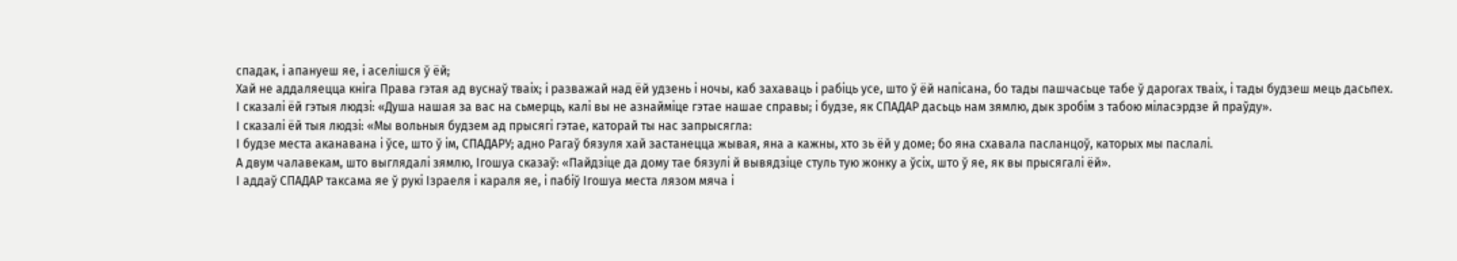спадак, і апануеш яе, і аселішся ў ёй;
Хай не аддаляецца кніга Права гэтая ад вуснаў тваіх; і разважай над ёй удзень і ночы, каб захаваць і рабіць усе, што ў ёй напісана, бо тады пашчасьце табе ў дарогах тваіх, і тады будзеш мець дасьпех.
І сказалі ёй гэтыя людзі: «Душа нашая за вас на сьмерць, калі вы не азнайміце гэтае нашае справы; і будзе, як СПАДАР дасьць нам зямлю, дык зробім з табою міласэрдзе й праўду».
І сказалі ёй тыя людзі: «Мы вольныя будзем ад прысягі гэтае, каторай ты нас запрысягла:
І будзе места аканавана і ўсе, што ў ім, СПАДАРУ; адно Рагаў бязуля хай застанецца жывая, яна а кажны, хто зь ёй у доме; бо яна схавала пасланцоў, каторых мы паслалі.
А двум чалавекам, што выглядалі зямлю, Ігошуа сказаў: «Пайдзіце да дому тае бязулі й вывядзіце стуль тую жонку а ўсіх, што ў яе, як вы прысягалі ёй».
І аддаў СПАДАР таксама яе ў рукі Ізраеля і караля яе, і пабіў Ігошуа места лязом мяча і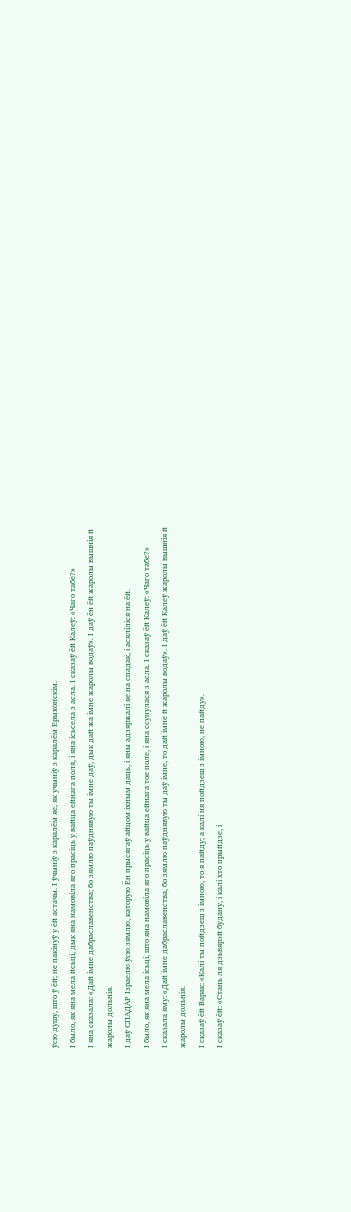ўсю душу, што ў ёй; не пакінуў у ёй астачы. І ўчыніў з каралём яе, як учыніў з каралём Ерыхонскім.
І было, як яна мела йсьці, дык яна намовіла яго прасіць у вайца ейнага поля, і яна ісьсела з асла. І сказаў ёй Калеў: «Чаго табе?»
І яна сказала: «Дай імне дабраславенства; бо зямлю паўднявую ты імне даў, дык дай жа імне жаролы водаў». І даў ён ёй жаролы вышнія й жаролы дольнія.
І даў СПАДАР Ізраелю ўсю зямлю, каторую Ён прысягаў айцом іхным даць, і яны адзяржалі яе на спадак, і асяліліся на ёй.
І было, як яна мела ісьці, што яна намовіла яго прасіць у вайца ейнага тое поле, і яна ссунулася з асла. І сказаў ёй Калеў: «Чаго табе?»
І сказала яму: «Дай імне дабраславенства, бо зямлю паўднявую ты даў імне, то дай імне й жаролы водаў». І даў ёй Калеў жаролы вышнія й жаролы дольнія.
І сказаў ёй Варак: «Калі ты пойдзеш з імною, то я пайду; а калі ня пойдзеш з імною, не пайду».
І сказаў ёй: «Стань ля дзьвярэй будану, і калі хто прыйдзе, і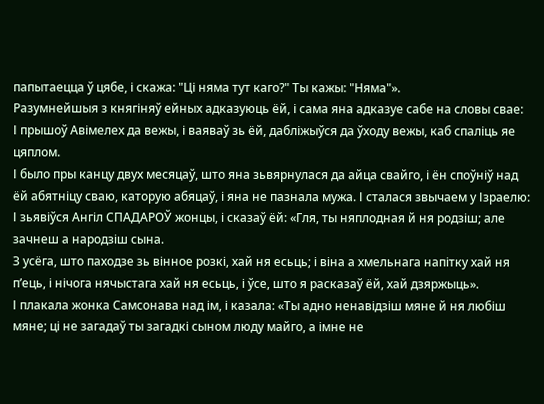папытаецца ў цябе, і скажа: "Ці няма тут каго?" Ты кажы: "Няма"».
Разумнейшыя з княгіняў ейных адказуюць ёй, і сама яна адказуе сабе на словы свае:
І прышоў Авімелех да вежы, і ваяваў зь ёй, дабліжыўся да ўходу вежы, каб спаліць яе цяплом.
І было пры канцу двух месяцаў, што яна зьвярнулася да айца свайго, і ён споўніў над ёй абятніцу сваю, каторую абяцаў, і яна не пазнала мужа. І сталася звычаем у Ізраелю:
І зьявіўся Ангіл СПАДАРОЎ жонцы, і сказаў ёй: «Гля, ты няплодная й ня родзіш; але зачнеш а народзіш сына.
З усёга, што паходзе зь вінное розкі, хай ня есьць; і віна а хмельнага напітку хай ня п’ець, і нічога нячыстага хай ня есьць, і ўсе, што я расказаў ёй, хай дзяржыць».
І плакала жонка Самсонава над ім, і казала: «Ты адно ненавідзіш мяне й ня любіш мяне; ці не загадаў ты загадкі сыном люду майго, а імне не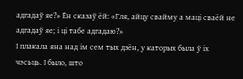адгадаў яе?» Ён сказаў ёй: «Гля, айцу свайму а маці сваёй не адгадаў яе; і ці табе адгадаю?»
І плакала яна над ім сем тых дзён, у каторых была ў іх чэсьць. І было, што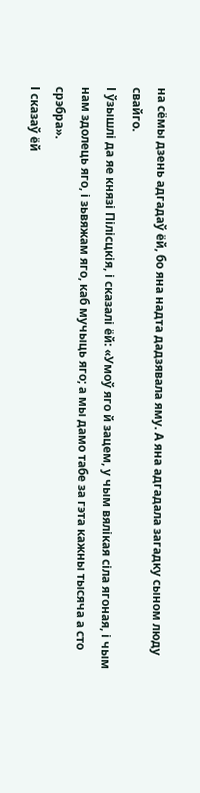на сёмы дзень адгадаў ёй, бо яна надта дадзявала яму. А яна адгадала загадку сыном люду свайго.
І ўзышлі да яе князі Пілісцкія, і сказалі ёй: «Умоў яго й зацем, у чым вялікая сіла ягоная, і чым нам здолець яго, і зьвяжам яго, каб мучыць яго; а мы дамо табе за гэта кажны тысяча а сто срэбра».
І сказаў ёй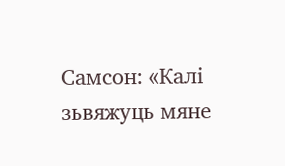Самсон: «Калі зьвяжуць мяне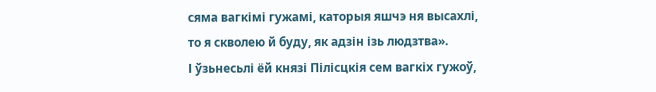сяма вагкімі гужамі, каторыя яшчэ ня высахлі, то я скволею й буду, як адзін ізь людзтва».
І ўзьнесьлі ёй князі Пілісцкія сем вагкіх гужоў,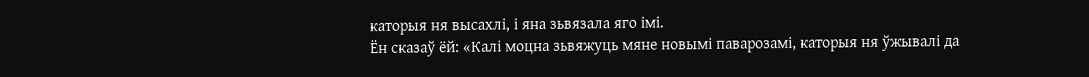каторыя ня высахлі, і яна зьвязала яго імі.
Ён сказаў ёй: «Калі моцна зьвяжуць мяне новымі паварозамі, каторыя ня ўжывалі да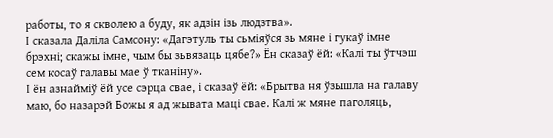работы, то я скволею а буду, як адзін ізь людзтва».
І сказала Даліла Самсону: «Дагэтуль ты сьміяўся зь мяне і гукаў імне брэхні; скажы імне, чым бы зьвязаць цябе?» Ён сказаў ёй: «Калі ты ўтчэш сем косаў галавы мае ў тканіну».
І ён азнайміў ёй усе сэрца свае, і сказаў ёй: «Брытва ня ўзышла на галаву маю, бо назарэй Божы я ад жывата маці свае. Калі ж мяне паголяць,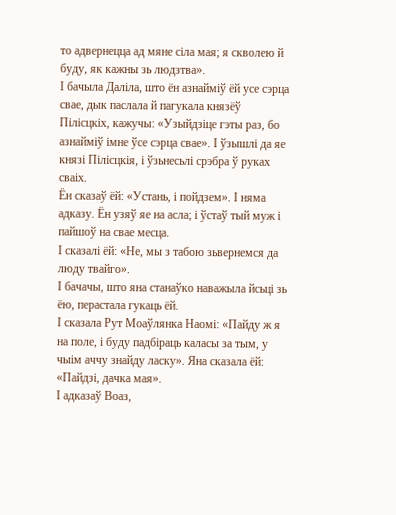то адвернецца ад мяне сіла мая; я скволею й буду, як кажны зь людзтва».
І бачыла Даліла, што ён азнайміў ёй усе сэрца свае, дык паслала й пагукала князёў Пілісцкіх, кажучы: «Узыйдзіце гэты раз, бо азнайміў імне ўсе сэрца свае». І ўзышлі да яе князі Пілісцкія, і ўзьнесьлі срэбра ў руках сваіх.
Ён сказаў ёй: «Устань, і пойдзем». І няма адказу. Ён узяў яе на асла; і ўстаў тый муж і пайшоў на свае месца.
І сказалі ёй: «Не, мы з табою зьвернемся да люду твайго».
І бачачы, што яна станаўко наважыла йсьці зь ёю, перастала гукаць ёй.
І сказала Рут Моаўлянка Наомі: «Пайду ж я на поле, і буду падбіраць каласы за тым, у чыім аччу знайду ласку». Яна сказала ёй: «Пайдзі, дачка мая».
І адказаў Воаз,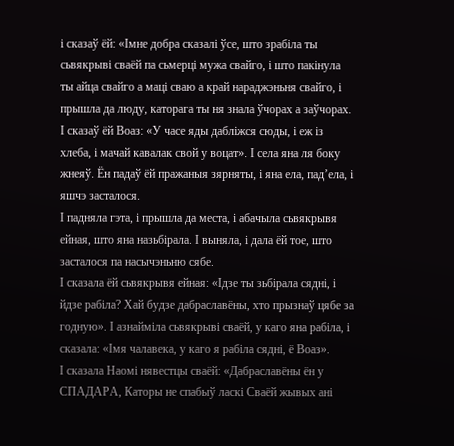і сказаў ёй: «Імне добра сказалі ўсе, што зрабіла ты сьвякрыві сваёй па сьмерці мужа свайго, і што пакінула ты айца свайго а маці сваю а край нараджэньня свайго, і прышла да люду, каторага ты ня знала ўчорах а заўчорах.
І сказаў ёй Воаз: «У часе яды дабліжся сюды, і еж із хлеба, і мачай кавалак свой у воцат». І села яна ля боку жнеяў. Ён падаў ёй пражаныя зярняты, і яна ела, пад’ела, і яшчэ засталося.
І падняла гэта, і прышла да места, і абачыла сьвякрывя ейная, што яна назьбірала. І выняла, і дала ёй тое, што засталося па насычэньню сябе.
І сказала ёй сьвякрывя ейная: «Ідзе ты зьбірала сядні, і йдзе рабіла? Хай будзе дабраславёны, хто прызнаў цябе за годную». І азнайміла сьвякрыві сваёй, у каго яна рабіла, і сказала: «Імя чалавека, у каго я рабіла сядні, ё Воаз».
І сказала Наомі нявестцы сваёй: «Дабраславёны ён у СПАДАРА, Каторы не спабыў ласкі Сваёй жывых ані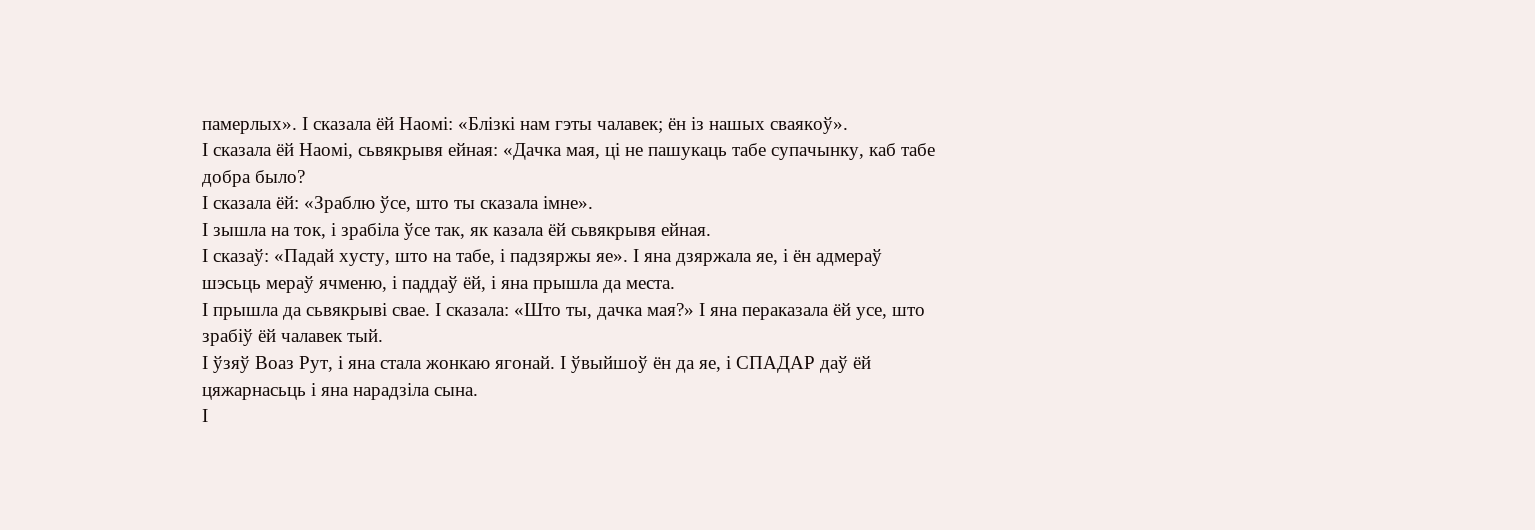памерлых». І сказала ёй Наомі: «Блізкі нам гэты чалавек; ён із нашых сваякоў».
І сказала ёй Наомі, сьвякрывя ейная: «Дачка мая, ці не пашукаць табе супачынку, каб табе добра было?
І сказала ёй: «Зраблю ўсе, што ты сказала імне».
І зышла на ток, і зрабіла ўсе так, як казала ёй сьвякрывя ейная.
І сказаў: «Падай хусту, што на табе, і падзяржы яе». І яна дзяржала яе, і ён адмераў шэсьць мераў ячменю, і паддаў ёй, і яна прышла да места.
І прышла да сьвякрыві свае. І сказала: «Што ты, дачка мая?» І яна пераказала ёй усе, што зрабіў ёй чалавек тый.
І ўзяў Воаз Рут, і яна стала жонкаю ягонай. І ўвыйшоў ён да яе, і СПАДАР даў ёй цяжарнасьць і яна нарадзіла сына.
І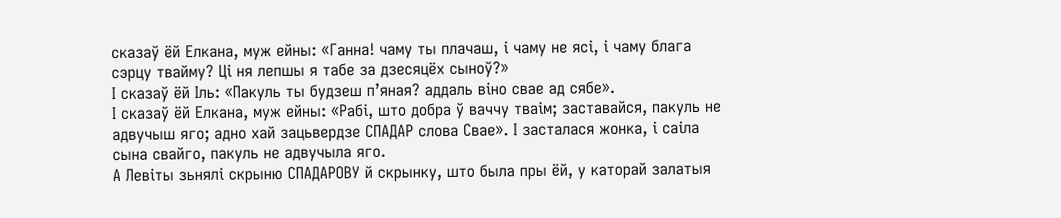сказаў ёй Елкана, муж ейны: «Ганна! чаму ты плачаш, і чаму не ясі, і чаму блага сэрцу твайму? Ці ня лепшы я табе за дзесяцёх сыноў?»
І сказаў ёй Іль: «Пакуль ты будзеш п’яная? аддаль віно свае ад сябе».
І сказаў ёй Елкана, муж ейны: «Рабі, што добра ў ваччу тваім; заставайся, пакуль не адвучыш яго; адно хай зацьвердзе СПАДАР слова Свае». І засталася жонка, і саіла сына свайго, пакуль не адвучыла яго.
А Левіты зьнялі скрыню СПАДАРОВУ й скрынку, што была пры ёй, у каторай залатыя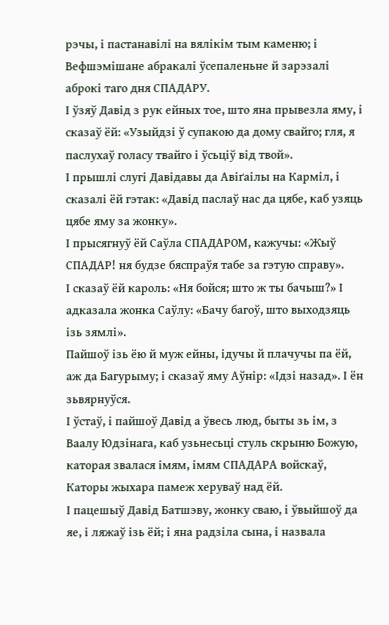рэчы, і пастанавілі на вялікім тым каменю; і Вефшэмішане абракалі ўсепаленьне й зарэзалі аброкі таго дня СПАДАРУ.
І ўзяў Давід з рук ейных тое, што яна прывезла яму, і сказаў ёй: «Узыйдзі ў супакою да дому свайго; гля, я паслухаў голасу твайго і ўсьціў від твой».
І прышлі слугі Давідавы да Авіґаілы на Карміл, і сказалі ёй гэтак: «Давід паслаў нас да цябе, каб узяць цябе яму за жонку».
І прысягнуў ёй Саўла СПАДАРОМ, кажучы: «Жыў СПАДАР! ня будзе бяспраўя табе за гэтую справу».
І сказаў ёй кароль: «Ня бойся; што ж ты бачыш?» І адказала жонка Саўлу: «Бачу багоў, што выходзяць ізь зямлі».
Пайшоў ізь ёю й муж ейны, ідучы й плачучы па ёй, аж да Багурыму; і сказаў яму Аўнір: «Ідзі назад». І ён зьвярнуўся.
І ўстаў, і пайшоў Давід а ўвесь люд, быты зь ім, з Ваалу Юдзінага, каб узьнесьці стуль скрыню Божую, каторая звалася імям, імям СПАДАРА войскаў, Каторы жыхара памеж херуваў над ёй.
І пацешыў Давід Батшэву, жонку сваю, і ўвыйшоў да яе, і ляжаў ізь ёй; і яна радзіла сына, і назвала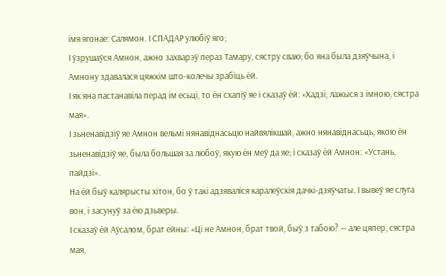імя ягонае: Салямон. І СПАДАР улюбіў яго;
І ўзрушаўся Амнон, ажно захварэў пераз Тамару, сястру сваю; бо яна была дзяўчына, і Амнону здавалася цяжкім што-колечы зрабіць ёй.
І як яна пастанавіла перад ім есьці, то ён схапіў яе і сказаў ёй: «Хадзі, лажыся з імною, сястра мая».
І зьненавідзіў яе Амнон вельмі нянавіднасьцю найвялікшай, ажно нянавіднасьць, якою ён зьненавідзіў яе, была большая за любоў, якую ён меў да яе; і сказаў ёй Амнон: «Устань, пайдзі».
На ёй быў калярысты хітон, бо ў такі адзяваліся каралеўскія дачкі-дзяўчаты. І вывеў яе слуга вон, і засунуў за ёю дзьверы.
І сказаў ёй Аўсалом, брат ейны: «Ці не Амнон, брат твой, быў з табою? — але цяпер, сястра мая,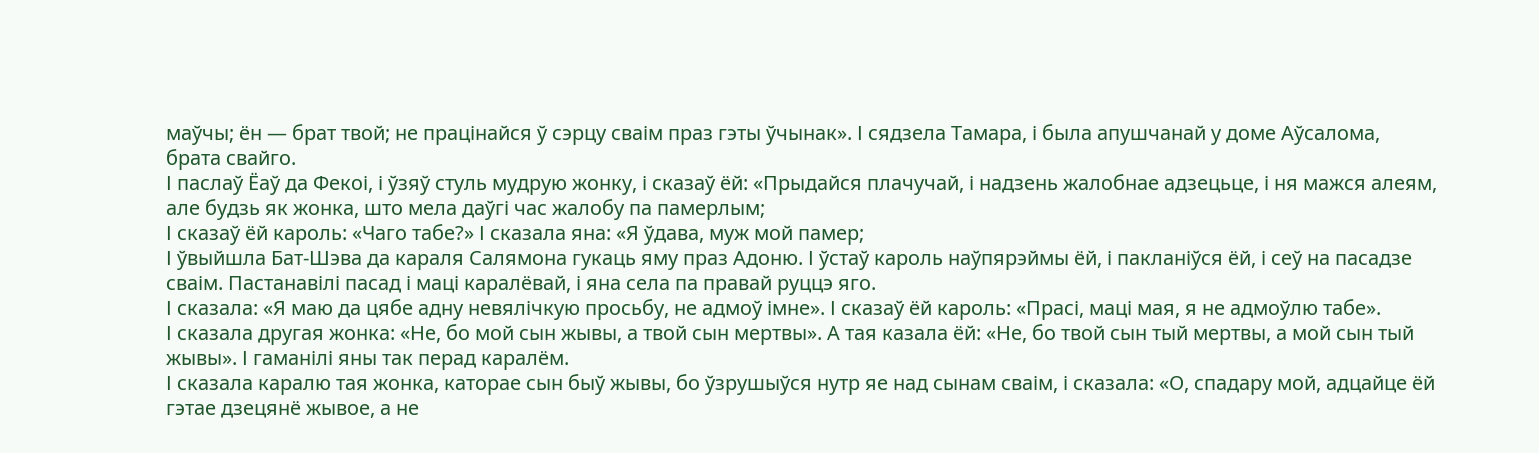маўчы; ён — брат твой; не працінайся ў сэрцу сваім праз гэты ўчынак». І сядзела Тамара, і была апушчанай у доме Аўсалома, брата свайго.
І паслаў Ёаў да Фекоі, і ўзяў стуль мудрую жонку, і сказаў ёй: «Прыдайся плачучай, і надзень жалобнае адзецьце, і ня мажся алеям, але будзь як жонка, што мела даўгі час жалобу па памерлым;
І сказаў ёй кароль: «Чаго табе?» І сказала яна: «Я ўдава, муж мой памер;
І ўвыйшла Бат-Шэва да караля Салямона гукаць яму праз Адоню. І ўстаў кароль наўпярэймы ёй, і пакланіўся ёй, і сеў на пасадзе сваім. Пастанавілі пасад і маці каралёвай, і яна села па правай руццэ яго.
І сказала: «Я маю да цябе адну невялічкую просьбу, не адмоў імне». І сказаў ёй кароль: «Прасі, маці мая, я не адмоўлю табе».
І сказала другая жонка: «Не, бо мой сын жывы, а твой сын мертвы». А тая казала ёй: «Не, бо твой сын тый мертвы, а мой сын тый жывы». І гаманілі яны так перад каралём.
І сказала каралю тая жонка, каторае сын быў жывы, бо ўзрушыўся нутр яе над сынам сваім, і сказала: «О, спадару мой, адцайце ёй гэтае дзецянё жывое, а не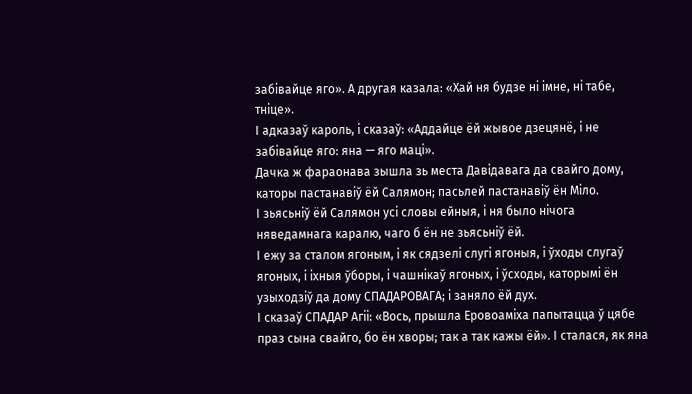забівайце яго». А другая казала: «Хай ня будзе ні імне, ні табе, тніце».
І адказаў кароль, і сказаў: «Аддайце ёй жывое дзецянё, і не забівайце яго: яна — яго маці».
Дачка ж фараонава зышла зь места Давідавага да свайго дому, каторы пастанавіў ёй Салямон; пасьлей пастанавіў ён Міло.
І зьясьніў ёй Салямон усі словы ейныя, і ня было нічога няведамнага каралю, чаго б ён не зьясьніў ёй.
І ежу за сталом ягоным, і як сядзелі слугі ягоныя, і ўходы слугаў ягоных, і іхныя ўборы, і чашнікаў ягоных, і ўсходы, каторымі ён узыходзіў да дому СПАДАРОВАГА; і заняло ёй дух.
І сказаў СПАДАР Агіі: «Вось, прышла Еровоаміха папытацца ў цябе праз сына свайго, бо ён хворы; так а так кажы ёй». І сталася, як яна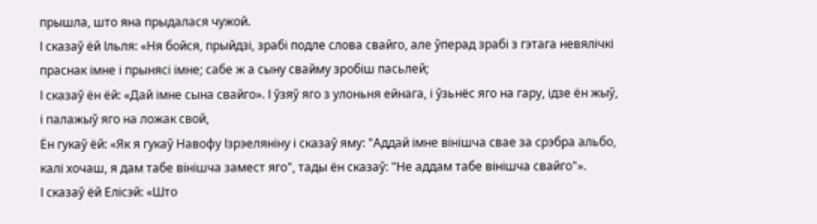прышла, што яна прыдалася чужой.
І сказаў ёй Ільля: «Ня бойся, прыйдзі, зрабі подле слова свайго, але ўперад зрабі з гэтага невялічкі праснак імне і прынясі імне; сабе ж а сыну свайму зробіш пасьлей;
І сказаў ён ёй: «Дай імне сына свайго». І ўзяў яго з улоньня ейнага, і ўзьнёс яго на гару, ідзе ён жыў, і палажыў яго на ложак свой,
Ён гукаў ёй: «Як я гукаў Навофу Ізрэеляніну і сказаў яму: "Аддай імне вінішча свае за срэбра альбо, калі хочаш, я дам табе вінішча замест яго", тады ён сказаў: "Не аддам табе вінішча свайго"».
І сказаў ёй Елісэй: «Што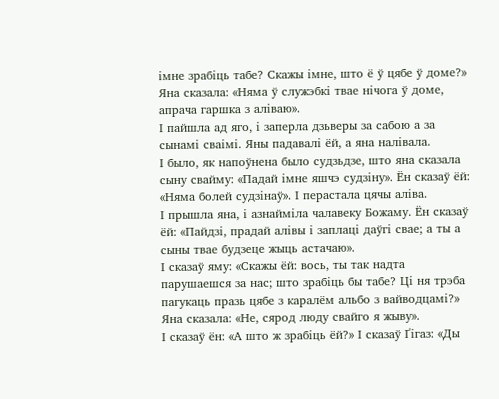імне зрабіць табе? Скажы імне, што ё ў цябе ў доме?» Яна сказала: «Няма ў служэбкі твае нічога ў доме, апрача гаршка з аліваю».
І пайшла ад яго, і заперла дзьверы за сабою а за сынамі сваімі. Яны падавалі ёй, а яна налівала.
І было, як напоўнена было судзьдзе, што яна сказала сыну свайму: «Падай імне яшчэ судзіну». Ён сказаў ёй: «Няма болей судзінаў». І перастала цячы аліва.
І прышла яна, і азнайміла чалавеку Божаму. Ён сказаў ёй: «Пайдзі, прадай алівы і заплаці даўгі свае; а ты а сыны твае будзеце жыць астачаю».
І сказаў яму: «Скажы ёй: вось, ты так надта парушаешся за нас; што зрабіць бы табе? Ці ня трэба пагукаць празь цябе з каралём альбо з вайводцамі?» Яна сказала: «Не, сярод люду свайго я жыву».
І сказаў ён: «А што ж зрабіць ёй?» І сказаў Ґігаз: «Ды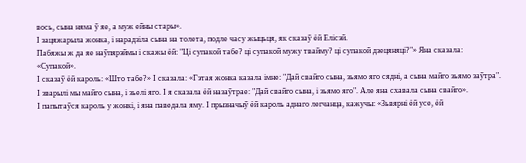вось, сына няма ў яе, а муж ейны стары».
І зацяжарыла жонка, і нарадзіла сына на толета, подле часу жыцьця, як сказаў ёй Елісэй.
Пабяжы ж да яе наўпярэймы і скажы ёй: "Ці супакой табе? ці супакой мужу твайму? ці супакой дзецяняці?"» Яна сказала: «Супакой».
І сказаў ёй кароль: «Што табе?» І сказала: «Гэтая жонка казала імне: "Дай свайго сына, зьямо яго сядні, а сына майго зьямо заўтра".
І зварылі мы майго сына, і зьелі яго. І я сказала ёй назаўтрае: "Дай свайго сына, і зьямо яго". Але яна схавала сына свайго».
І папытаўся кароль у жонкі, і яна паведала яму. І прызначыў ёй кароль аднаго легчанца, кажучы: «Зьвярні ёй усе, ёй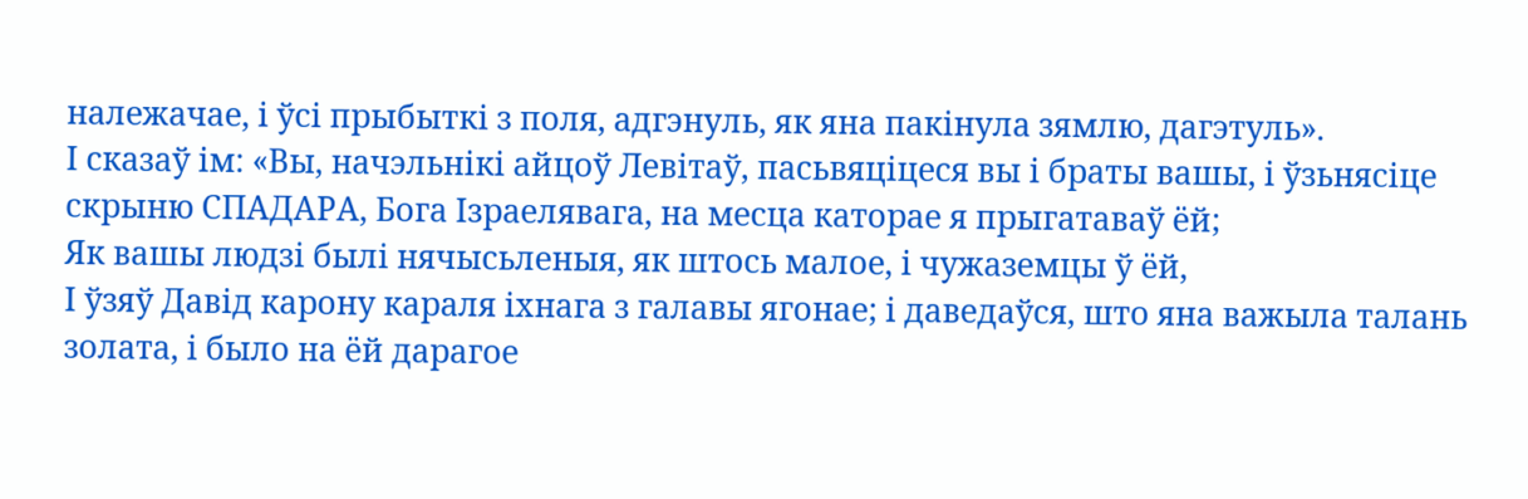належачае, і ўсі прыбыткі з поля, адгэнуль, як яна пакінула зямлю, дагэтуль».
І сказаў ім: «Вы, начэльнікі айцоў Левітаў, пасьвяціцеся вы і браты вашы, і ўзьнясіце скрыню СПАДАРА, Бога Ізраелявага, на месца каторае я прыгатаваў ёй;
Як вашы людзі былі нячысьленыя, як штось малое, і чужаземцы ў ёй,
І ўзяў Давід карону караля іхнага з галавы ягонае; і даведаўся, што яна важыла талань золата, і было на ёй дарагое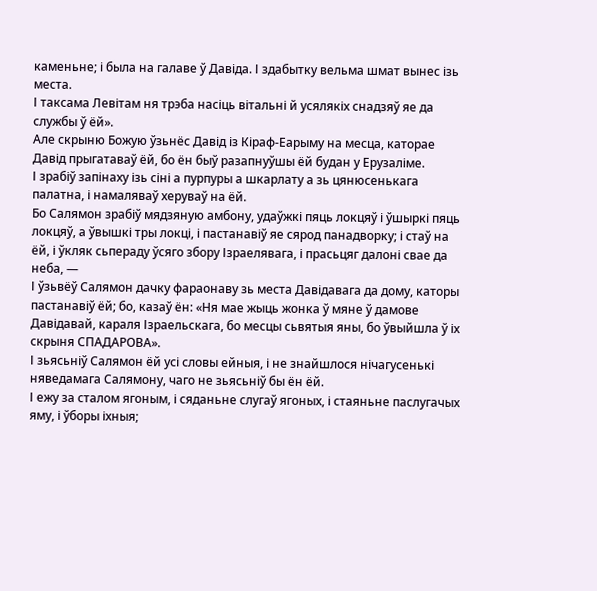каменьне; і была на галаве ў Давіда. І здабытку вельма шмат вынес ізь места.
І таксама Левітам ня трэба насіць вітальні й усялякіх снадзяў яе да службы ў ёй».
Але скрыню Божую ўзьнёс Давід із Кіраф-Еарыму на месца, каторае Давід прыгатаваў ёй, бо ён быў разапнуўшы ёй будан у Ерузаліме.
І зрабіў запінаху ізь сіні а пурпуры а шкарлату а зь цянюсенькага палатна, і намаляваў херуваў на ёй.
Бо Салямон зрабіў мядзяную амбону, удаўжкі пяць локцяў і ўшыркі пяць локцяў, а ўвышкі тры локці, і пастанавіў яе сярод панадворку; і стаў на ёй, і ўкляк сьпераду ўсяго збору Ізраелявага, і прасьцяг далоні свае да неба, —
І ўзьвёў Салямон дачку фараонаву зь места Давідавага да дому, каторы пастанавіў ёй; бо, казаў ён: «Ня мае жыць жонка ў мяне ў дамове Давідавай, караля Ізраельскага, бо месцы сьвятыя яны, бо ўвыйшла ў іх скрыня СПАДАРОВА».
І зьясьніў Салямон ёй усі словы ейныя, і не знайшлося нічагусенькі няведамага Салямону, чаго не зьясьніў бы ён ёй.
І ежу за сталом ягоным, і сяданьне слугаў ягоных, і стаяньне паслугачых яму, і ўборы іхныя;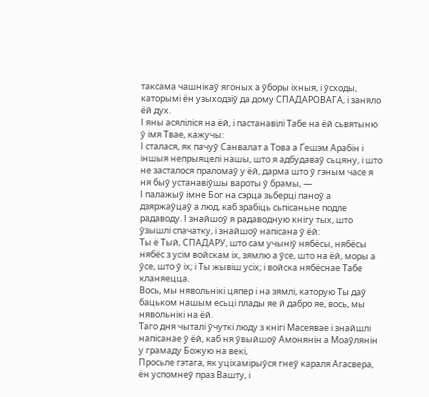таксама чашнікаў ягоных а ўборы іхныя, і ўсходы, каторымі ён узыходзіў да дому СПАДАРОВАГА, і заняло ёй дух.
І яны асяліліся на ёй, і пастанавілі Табе на ёй сьвятыню ў імя Твае, кажучы:
І сталася, як пачуў Санвалат а Това а Ґешэм Арабін і іншыя непрыяцелі нашы, што я адбудаваў сьцяну, і што не засталося праломаў у ёй, дарма што ў гэным часе я ня быў устанавіўшы вароты ў брамы, —
І палажыў імне Бог на сэрца зьберці паноў а дзяржаўцаў а люд, каб зрабіць сьпісаньне подле радаводу. І знайшоў я радаводную кнігу тых, што ўзышлі спачатку, і знайшоў напісана ў ёй:
Ты ё Тый, СПАДАРУ, што сам учыніў нябёсы, нябёсы нябёс з усім войскам іх, зямлю а ўсе, што на ёй, моры а ўсе, што ў іх; і Ты жывіш усіх; і войска нябёснае Табе кланяецца.
Вось, мы нявольнікі цяпер і на зямлі, каторую Ты даў бацьком нашым есьці плады яе й дабро яе, вось, мы нявольнікі на ёй.
Таго дня чыталі ўчуткі люду з кнігі Масеявае і знайшлі напісанае ў ёй, каб ня ўвыйшоў Амонянін а Моаўлянін у грамаду Божую на векі,
Просьле гэтага, як уціхамірыўся гнеў караля Агасвера, ён успомнеў праз Вашту, і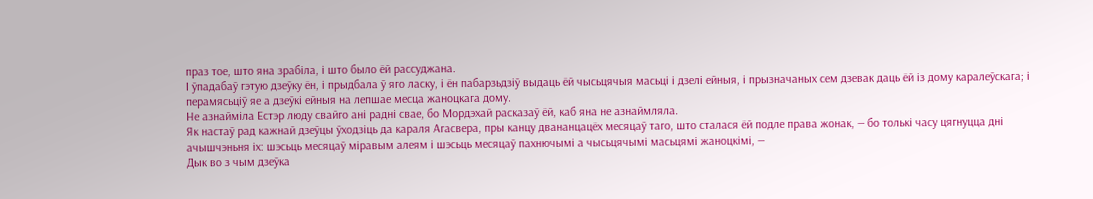праз тое, што яна зрабіла, і што было ёй рассуджана.
І ўпадабаў гэтую дзеўку ён, і прыдбала ў яго ласку, і ён пабарзьдзіў выдаць ёй чысьцячыя масьці і дзелі ейныя, і прызначаных сем дзевак даць ёй із дому каралеўскага; і перамясьціў яе а дзеўкі ейныя на лепшае месца жаноцкага дому.
Не азнайміла Естэр люду свайго ані радні свае, бо Мордэхай расказаў ёй, каб яна не азнаймляла.
Як настаў рад кажнай дзеўцы ўходзіць да караля Агасвера, пры канцу двананцацёх месяцаў таго, што сталася ёй подле права жонак, — бо толькі часу цягнуцца дні ачышчэньня іх: шэсьць месяцаў міравым алеям і шэсьць месяцаў пахнючымі а чысьцячымі масьцямі жаноцкімі, —
Дык во з чым дзеўка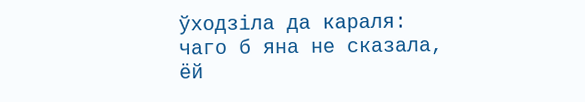ўходзіла да караля: чаго б яна не сказала, ёй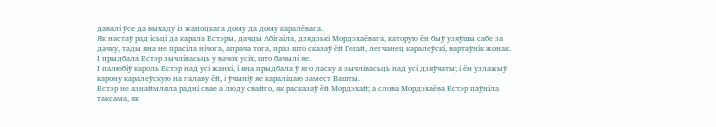давалі ўсе да выхаду із жаноцкага дому да дому каралёвага.
Як настаў рад ісьці да карала Естэры, дачцы Абігаіла, дзядзькі Мордэхаёвага, каторую ён быў узяўшы сабе за дачку, тады яна не прасіла нічога, апрача тога, праз што сказаў ёй Геґай, легчанец каралеўскі, вартаўнік жонак. І прыдбала Естэр зычлівасьць у вачох усіх, што бачылі яе.
І палюбіў кароль Естэр над усі жанкі, і яна прыдбала ў яго ласку а зычлівасьць над усі дзяўчаты; і ён узлажыў карону каралеўскую на галаву ёй, і ўчыніў яе караліцаю замест Вашты.
Естэр не азнаймляла радні свае а люду свайго, як расказаў ёй Мордэхай; а слова Мордэхаёва Естэр паўніла таксама, як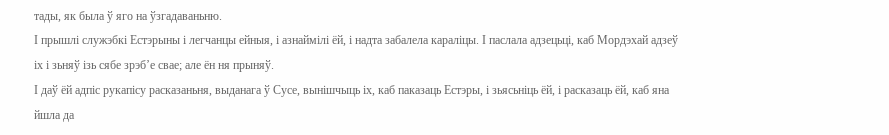тады, як была ў яго на ўзгадаваньню.
І прышлі служэбкі Естэрыны і легчанцы ейныя, і азнаймілі ёй, і надта забалела караліцы. І паслала адзецьці, каб Мордэхай адзеў іх і зьняў ізь сябе зрэб’е свае; але ён ня прыняў.
І даў ёй адпіс рукапісу расказаньня, выданага ў Сусе, вынішчыць іх, каб паказаць Естэры, і зьясьніць ёй, і расказаць ёй, каб яна йшла да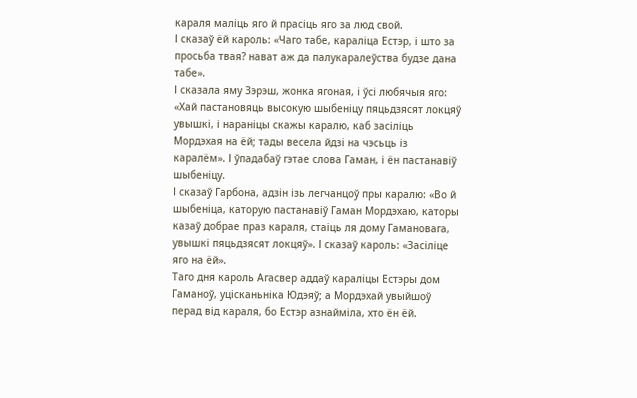караля маліць яго й прасіць яго за люд свой.
І сказаў ёй кароль: «Чаго табе, караліца Естэр, і што за просьба твая? нават аж да палукаралеўства будзе дана табе».
І сказала яму Зэрэш, жонка ягоная, і ўсі любячыя яго: «Хай пастановяць высокую шыбеніцу пяцьдзясят локцяў увышкі, і нараніцы скажы каралю, каб засіліць Мордэхая на ёй; тады весела йдзі на чэсьць із каралём». І ўпадабаў гэтае слова Гаман, і ён пастанавіў шыбеніцу.
І сказаў Гарбона, адзін ізь легчанцоў пры каралю: «Во й шыбеніца, каторую пастанавіў Гаман Мордэхаю, каторы казаў добрае праз караля, стаіць ля дому Гамановага, увышкі пяцьдзясят локцяў». І сказаў кароль: «Засіліце яго на ёй».
Таго дня кароль Агасвер аддаў караліцы Естэры дом Гаманоў, уцісканьніка Юдэяў; а Мордэхай увыйшоў перад від караля, бо Естэр азнайміла, хто ён ёй.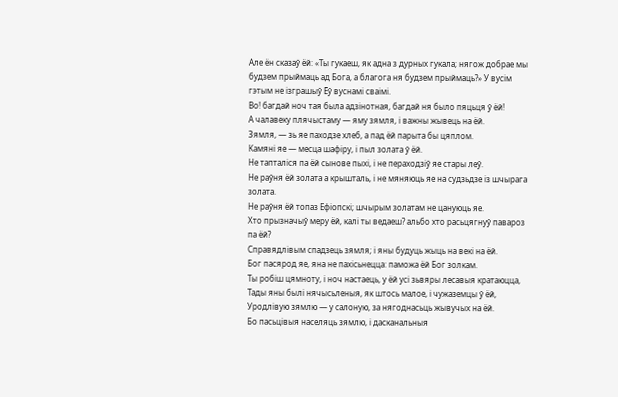Але ён сказаў ёй: «Ты гукаеш, як адна з дурных гукала; нягож добрае мы будзем прыймаць ад Бога, а благога ня будзем прыймаць?» У вусім гэтым не ізграшыў Ёў вуснамі сваімі.
Во! багдай ноч тая была адзінотная, багдай ня было пяцьця ў ёй!
А чалавеку плячыстаму — яму зямля, і важны жывець на ёй.
Зямля, — зь яе паходзе хлеб, а пад ёй парыта бы цяплом.
Камяні яе — месца шафіру, і пыл золата ў ёй.
Не тапталіся па ёй сынове пыхі, і не пераходзіў яе стары леў.
Не раўня ёй золата а крышталь, і не мяняюць яе на судзьдзе із шчырага золата.
Не раўня ёй топаз Ефіопскі; шчырым золатам не цануюць яе.
Хто прызначыў меру ёй, калі ты ведаеш? альбо хто расьцягнуў павароз па ёй?
Справядлівым спадзець зямля; і яны будуць жыць на векі на ёй.
Бог пасярод яе, яна не пахісьнецца: паможа ёй Бог золкам.
Ты робіш цямноту, і ноч настаець, у ёй усі зьвяры лесавыя кратаюцца,
Тады яны былі нячысьленыя, як штось малое, і чужаземцы ў ёй,
Уродлівую зямлю — у салоную, за нягоднасьць жывучых на ёй.
Бо пасьцівыя населяць зямлю, і дасканальныя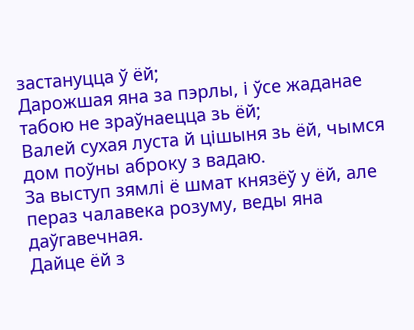застануцца ў ёй;
Дарожшая яна за пэрлы, і ўсе жаданае табою не зраўнаецца зь ёй;
Валей сухая луста й цішыня зь ёй, чымся дом поўны аброку з вадаю.
За выступ зямлі ё шмат князёў у ёй, але пераз чалавека розуму, веды яна даўгавечная.
Дайце ёй з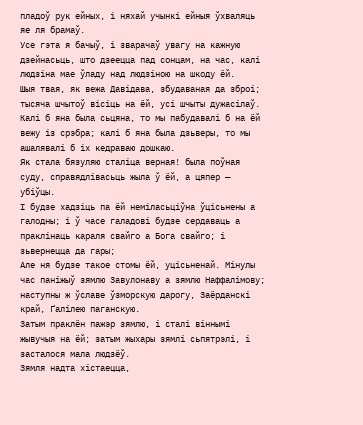пладоў рук ейных, і няхай учынкі ейныя ўхваляць яе ля брамаў.
Усе гэта я бачыў, і зварачаў увагу на кажную дзейнасьць, што дзеецца пад сонцам, на час, калі людзіна мае ўладу над людзіною на шкоду ёй.
Шыя твая, як вежа Давідава, збудаваная да зброі; тысяча шчытоў вісіць на ёй, усі шчыты дужасілаў.
Калі б яна была сьцяна, то мы пабудавалі б на ёй вежу із срэбра; калі б яна была дзьверы, то мы ашалявалі б іх кедраваю дошкаю.
Як стала бязуляю сталіца верная! была поўная суду, справядлівасьць жыла ў ёй, а цяпер — убіўцы.
І будзе хадзіць па ёй неміласьціўна ўцісьнены а галодны; і ў часе галадові будзе сердаваць а праклінаць караля свайго а Бога свайго; і зьвернецца да гары;
Але ня будзе такое стомы ёй, уцісьненай. Мінулы час паніжыў зямлю Завулонаву а зямлю Наффалімову; наступны ж ўславе ўзморскую дарогу, Заёрданскі край, Ґалілею паганскую.
Затым праклён пажэр зямлю, і сталі віннымі жывучыя на ёй; затым жыхары зямлі сьпятрэлі, і засталося мала людзёў.
Зямля надта хістаецца,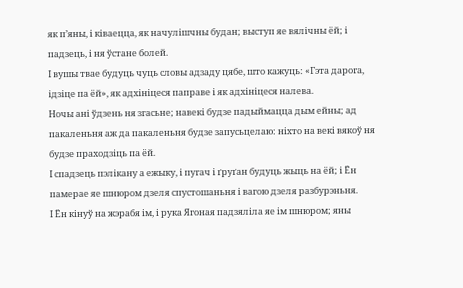як п’яны, і ківаецца, як начулішчны будан; выступ яе вялічны ёй; і падзець, і ня ўстане болей.
І вушы твае будуць чуць словы адзаду цябе, што кажуць: «Гэта дарога, ідзіце па ёй», як адхініцеся паправе і як адхініцеся налева.
Ночы ані ўдзень ня згасьне; навекі будзе падыймацца дым ейны; ад пакаленьня аж да пакаленьня будзе запусьцелаю: ніхто на векі вякоў ня будзе праходзіць па ёй.
І спадзець пэлікану а ежыку, і пугач і ґруґан будуць жыць на ёй; і Ён памерае яе шнюром дзеля спустошаньня і вагою дзеля разбурэньня.
І Ён кінуў на жэрабя ім, і рука Ягоная падзяліла яе ім шнюром; яны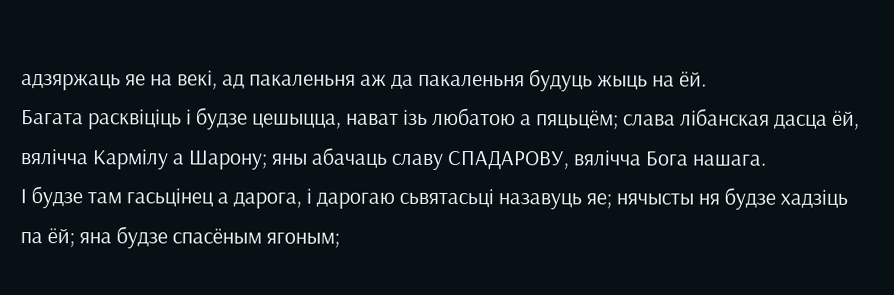адзяржаць яе на векі, ад пакаленьня аж да пакаленьня будуць жыць на ёй.
Багата расквіціць і будзе цешыцца, нават ізь любатою а пяцьцём; слава лібанская дасца ёй, вялічча Кармілу а Шарону; яны абачаць славу СПАДАРОВУ, вялічча Бога нашага.
І будзе там гасьцінец а дарога, і дарогаю сьвятасьці назавуць яе; нячысты ня будзе хадзіць па ёй; яна будзе спасёным ягоным;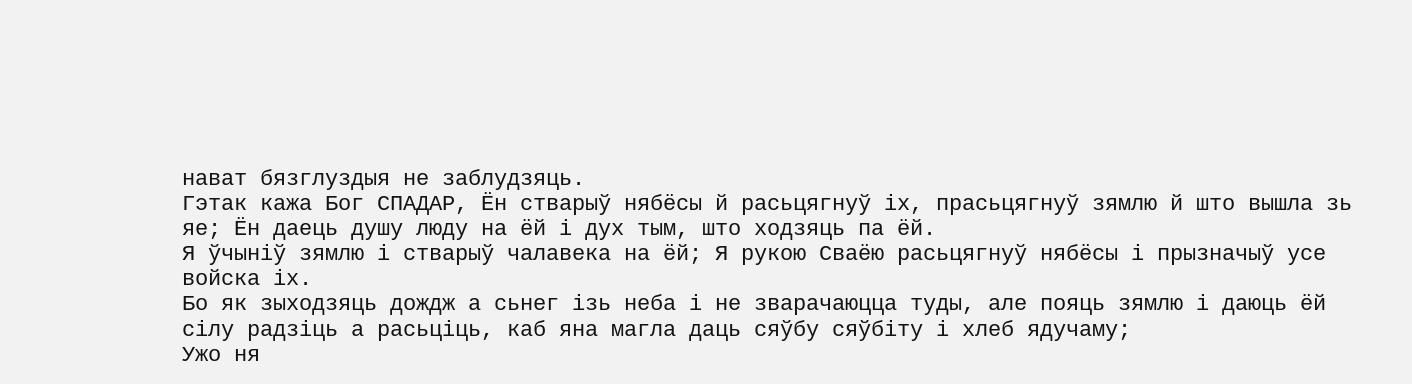нават бязглуздыя не заблудзяць.
Гэтак кажа Бог СПАДАР, Ён стварыў нябёсы й расьцягнуў іх, прасьцягнуў зямлю й што вышла зь яе; Ён даець душу люду на ёй і дух тым, што ходзяць па ёй.
Я ўчыніў зямлю і стварыў чалавека на ёй; Я рукою Сваёю расьцягнуў нябёсы і прызначыў усе войска іх.
Бо як зыходзяць дождж а сьнег ізь неба і не зварачаюцца туды, але пояць зямлю і даюць ёй сілу радзіць а расьціць, каб яна магла даць сяўбу сяўбіту і хлеб ядучаму;
Ужо ня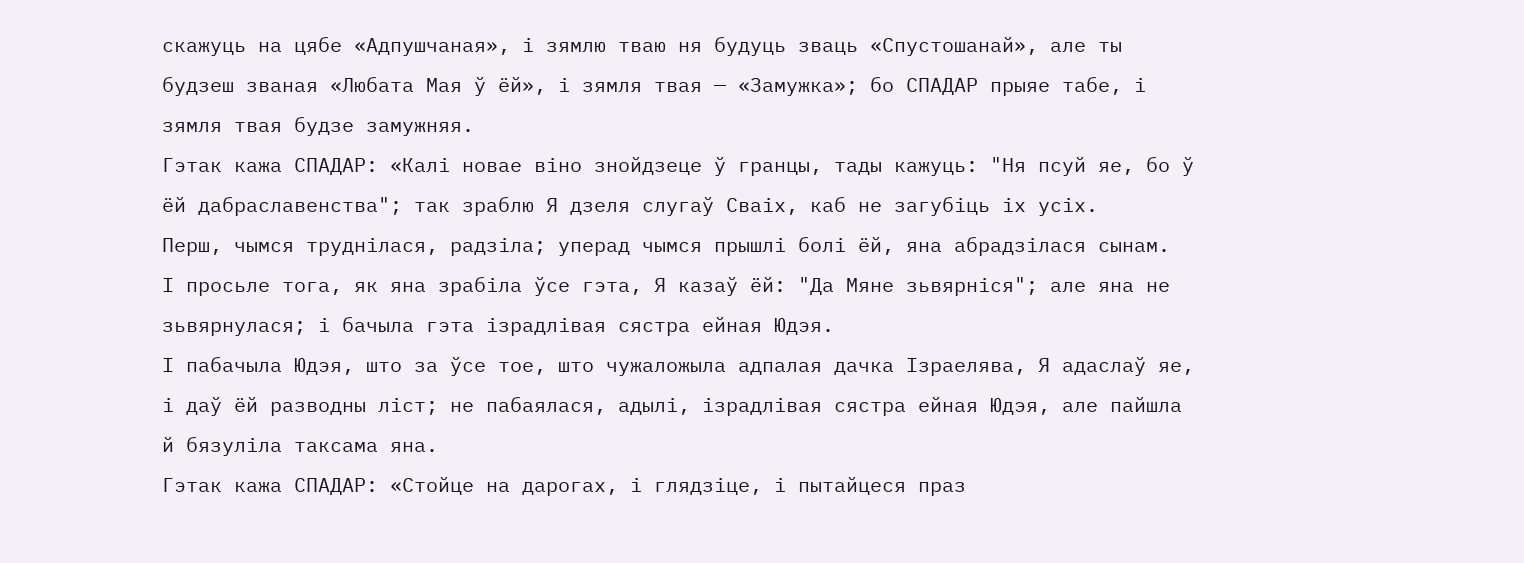скажуць на цябе «Адпушчаная», і зямлю тваю ня будуць зваць «Спустошанай», але ты будзеш званая «Любата Мая ў ёй», і зямля твая — «Замужка»; бо СПАДАР прыяе табе, і зямля твая будзе замужняя.
Гэтак кажа СПАДАР: «Калі новае віно знойдзеце ў гранцы, тады кажуць: "Ня псуй яе, бо ў ёй дабраславенства"; так зраблю Я дзеля слугаў Сваіх, каб не загубіць іх усіх.
Перш, чымся труднілася, радзіла; уперад чымся прышлі болі ёй, яна абрадзілася сынам.
І просьле тога, як яна зрабіла ўсе гэта, Я казаў ёй: "Да Мяне зьвярніся"; але яна не зьвярнулася; і бачыла гэта ізрадлівая сястра ейная Юдэя.
І пабачыла Юдэя, што за ўсе тое, што чужаложыла адпалая дачка Ізраелява, Я адаслаў яе, і даў ёй разводны ліст; не пабаялася, адылі, ізрадлівая сястра ейная Юдэя, але пайшла й бязуліла таксама яна.
Гэтак кажа СПАДАР: «Стойце на дарогах, і глядзіце, і пытайцеся праз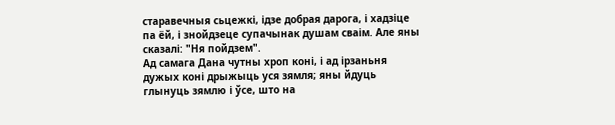старавечныя сьцежкі, ідзе добрая дарога, і хадзіце па ёй, і знойдзеце супачынак душам сваім. Але яны сказалі: "Ня пойдзем".
Ад самага Дана чутны хроп коні, і ад ірзаньня дужых коні дрыжыць уся зямля; яны йдуць глынуць зямлю і ўсе, што на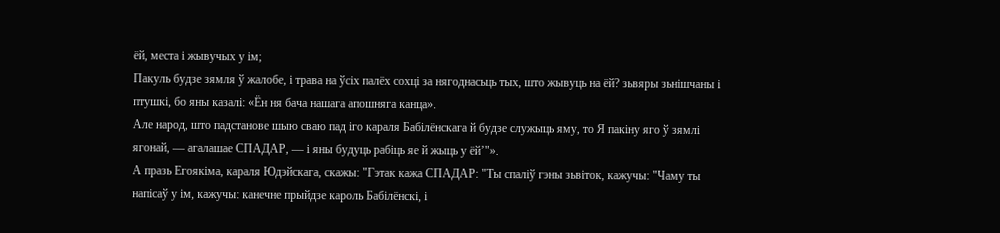ёй, места і жывучых у ім;
Пакуль будзе зямля ў жалобе, і трава на ўсіх палёх сохці за нягоднасьць тых, што жывуць на ёй? зьвяры зьнішчаны і птушкі, бо яны казалі: «Ён ня бача нашага апошняга канца».
Але народ, што падстанове шыю сваю пад іго караля Бабілёнскага й будзе служыць яму, то Я пакіну яго ў зямлі ягонай, — агалашае СПАДАР, — і яны будуць рабіць яе й жыць у ёй’"».
А празь Егоякіма, караля Юдэйскага, скажы: "Гэтак кажа СПАДАР: "Ты спаліў гэны зьвіток, кажучы: "Чаму ты напісаў у ім, кажучы: канечне прыйдзе кароль Бабілёнскі, і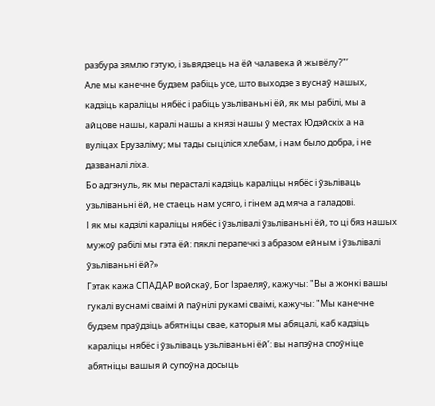разбура зямлю гэтую, і зьвядзець на ёй чалавека й жывёлу?"’
Але мы канечне будзем рабіць усе, што выходзе з вуснаў нашых, кадзіць караліцы нябёс і рабіць узьліваньні ёй, як мы рабілі, мы а айцове нашы, каралі нашы а князі нашы ў местах Юдэйскіх а на вуліцах Ерузаліму; мы тады сыціліся хлебам, і нам было добра, і не дазваналі ліха.
Бо адгэнуль, як мы перасталі кадзіць караліцы нябёс і ўзьліваць узьліваньні ёй, не стаець нам усяго, і гінем ад мяча а галадові.
І як мы кадзілі караліцы нябёс і ўзьлівалі ўзьліваньні ёй, то ці бяз нашых мужоў рабілі мы гэта ёй: пяклі перапечкі з абразом ейным і ўзьлівалі ўзьліваньні ёй?»
Гэтак кажа СПАДАР войскаў, Бог Ізраеляў, кажучы: "Вы а жонкі вашы гукалі вуснамі сваімі й паўнілі рукамі сваімі, кажучы: "Мы канечне будзем праўдзіць абятніцы свае, каторыя мы абяцалі, каб кадзіць караліцы нябёс і ўзьліваць узьліваньні ёй’: вы напэўна споўніце абятніцы вашыя й супоўна досыць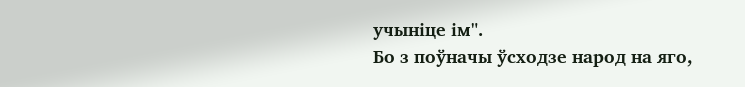учыніце ім".
Бо з поўначы ўсходзе народ на яго,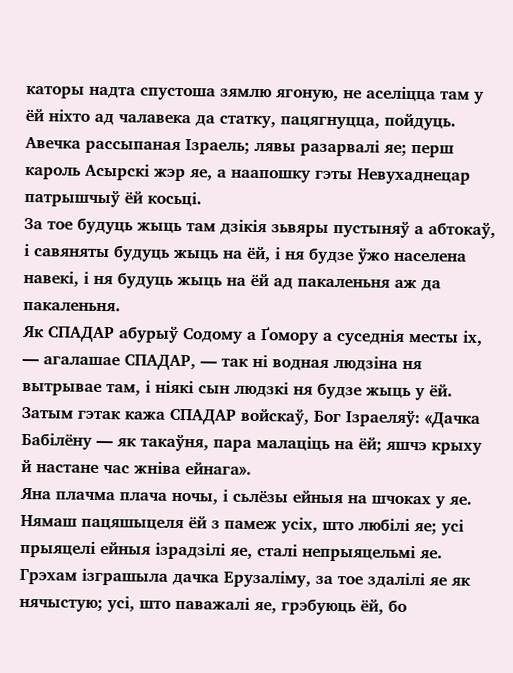каторы надта спустоша зямлю ягоную, не аселіцца там у ёй ніхто ад чалавека да статку, пацягнуцца, пойдуць.
Авечка рассыпаная Ізраель; лявы разарвалі яе; перш кароль Асырскі жэр яе, а наапошку гэты Невухаднецар патрышчыў ёй косьці.
За тое будуць жыць там дзікія зьвяры пустыняў а абтокаў, і савяняты будуць жыць на ёй, і ня будзе ўжо населена навекі, і ня будуць жыць на ёй ад пакаленьня аж да пакаленьня.
Як СПАДАР абурыў Содому а Ґомору а суседнія месты іх, — агалашае СПАДАР, — так ні водная людзіна ня вытрывае там, і ніякі сын людзкі ня будзе жыць у ёй.
Затым гэтак кажа СПАДАР войскаў, Бог Ізраеляў: «Дачка Бабілёну — як такаўня, пара малаціць на ёй; яшчэ крыху й настане час жніва ейнага».
Яна плачма плача ночы, і сьлёзы ейныя на шчоках у яе. Нямаш пацяшыцеля ёй з памеж усіх, што любілі яе; усі прыяцелі ейныя ізрадзілі яе, сталі непрыяцельмі яе.
Грэхам ізграшыла дачка Ерузаліму, за тое здалілі яе як нячыстую; усі, што паважалі яе, грэбуюць ёй, бо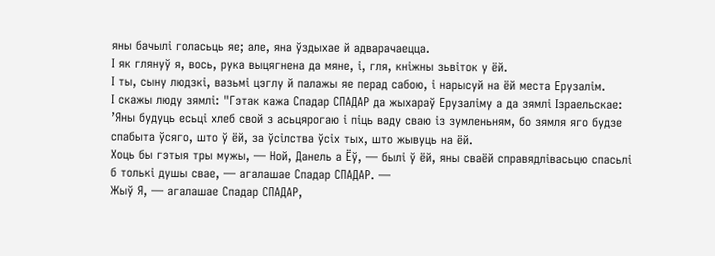яны бачылі голасьць яе; але, яна ўздыхае й адварачаецца.
І як глянуў я, вось, рука выцягнена да мяне, і, гля, кніжны зьвіток у ёй.
І ты, сыну людзкі, вазьмі цэглу й палажы яе перад сабою, і нарысуй на ёй места Ерузалім.
І скажы люду зямлі: "Гэтак кажа Спадар СПАДАР да жыхараў Ерузаліму а да зямлі Ізраельскае: ’Яны будуць есьці хлеб свой з асьцярогаю і піць ваду сваю із зумленьням, бо зямля яго будзе спабыта ўсяго, што ў ёй, за ўсілства ўсіх тых, што жывуць на ёй.
Хоць бы гэтыя тры мужы, — Ной, Данель а Ёў, — былі ў ёй, яны сваёй справядлівасьцю спасьлі б толькі душы свае, — агалашае Спадар СПАДАР. —
Жыў Я, — агалашае Спадар СПАДАР,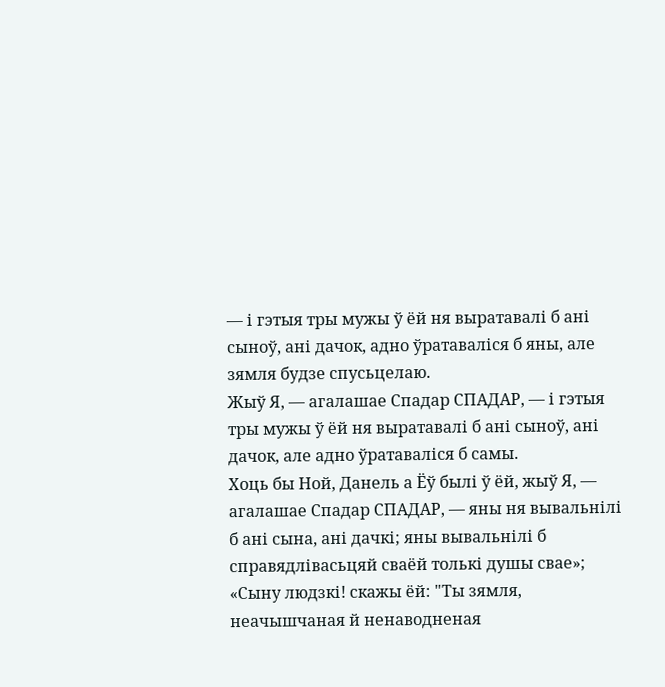— і гэтыя тры мужы ў ёй ня выратавалі б ані сыноў, ані дачок, адно ўратаваліся б яны, але зямля будзе спусьцелаю.
Жыў Я, — агалашае Спадар СПАДАР, — і гэтыя тры мужы ў ёй ня выратавалі б ані сыноў, ані дачок, але адно ўратаваліся б самы.
Хоць бы Ной, Данель а Ёў былі ў ёй, жыў Я, — агалашае Спадар СПАДАР, — яны ня вывальнілі б ані сына, ані дачкі; яны вывальнілі б справядлівасьцяй сваёй толькі душы свае»;
«Сыну людзкі! скажы ёй: "Ты зямля, неачышчаная й ненаводненая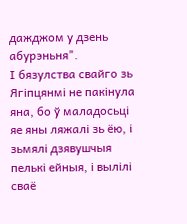дажджом у дзень абурэньня".
І бязулства свайго зь Ягіпцянмі не пакінула яна, бо ў маладосьці яе яны ляжалі зь ёю, і зьмялі дзявушчыя пелькі ейныя, і вылілі сваё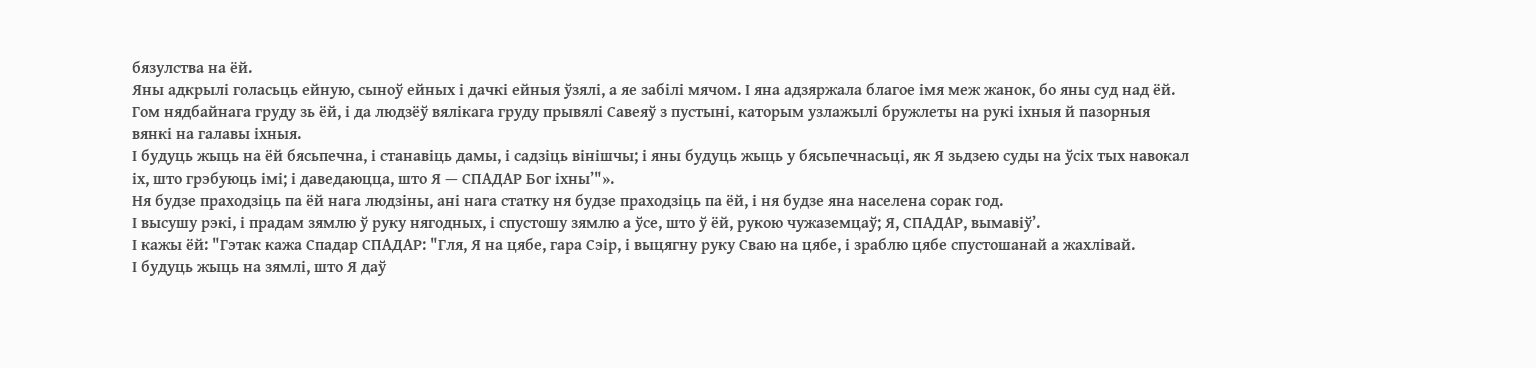бязулства на ёй.
Яны адкрылі голасьць ейную, сыноў ейных і дачкі ейныя ўзялі, а яе забілі мячом. І яна адзяржала благое імя меж жанок, бо яны суд над ёй.
Гом нядбайнага груду зь ёй, і да людзёў вялікага груду прывялі Савеяў з пустыні, каторым узлажылі бружлеты на рукі іхныя й пазорныя вянкі на галавы іхныя.
І будуць жыць на ёй бясьпечна, і станавіць дамы, і садзіць вінішчы; і яны будуць жыць у бясьпечнасьці, як Я зьдзею суды на ўсіх тых навокал іх, што грэбуюць імі; і даведаюцца, што Я — СПАДАР Бог іхны’"».
Ня будзе праходзіць па ёй нага людзіны, ані нага статку ня будзе праходзіць па ёй, і ня будзе яна населена сорак год.
І высушу рэкі, і прадам зямлю ў руку нягодных, і спустошу зямлю а ўсе, што ў ёй, рукою чужаземцаў; Я, СПАДАР, вымавіў’.
І кажы ёй: "Гэтак кажа Спадар СПАДАР: "Гля, Я на цябе, гара Сэір, і выцягну руку Сваю на цябе, і зраблю цябе спустошанай а жахлівай.
І будуць жыць на зямлі, што Я даў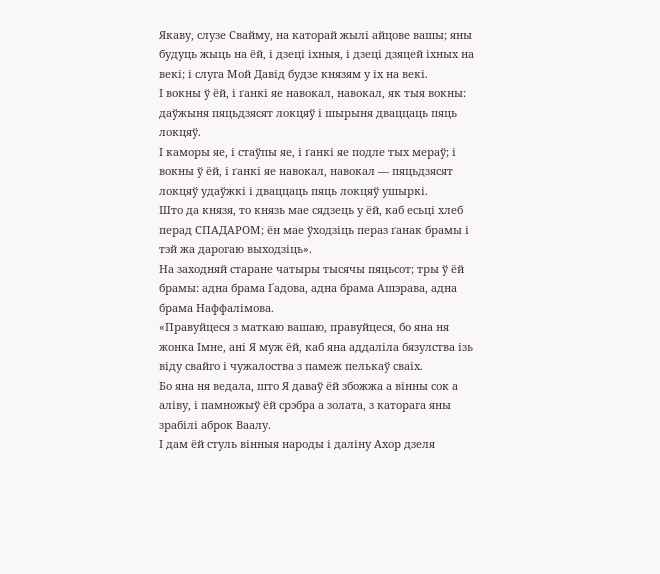Якаву, слузе Свайму, на каторай жылі айцове вашы; яны будуць жыць на ёй, і дзеці іхныя, і дзеці дзяцей іхных на векі; і слуга Мой Давід будзе князям у іх на векі.
І вокны ў ёй, і ґанкі яе навокал, навокал, як тыя вокны: даўжыня пяцьдзясят локцяў і шырыня дваццаць пяць локцяў.
І каморы яе, і стаўпы яе, і ґанкі яе подле тых мераў; і вокны ў ёй, і ґанкі яе навокал, навокал — пяцьдзясят локцяў удаўжкі і дваццаць пяць локцяў ушыркі.
Што да князя, то князь мае сядзець у ёй, каб есьці хлеб перад СПАДАРОМ; ён мае ўходзіць пераз ґанак брамы і тэй жа дарогаю выходзіць».
На заходняй старане чатыры тысячы пяцьсот; тры ў ёй брамы: адна брама Ґадова, адна брама Ашэрава, адна брама Наффалімова.
«Правуйцеся з маткаю вашаю, правуйцеся, бо яна ня жонка Імне, ані Я муж ёй, каб яна аддаліла бязулства ізь віду свайго і чужалоства з памеж пелькаў сваіх.
Бо яна ня ведала, што Я даваў ёй збожжа а вінны сок а аліву, і памножыў ёй срэбра а золата, з каторага яны зрабілі аброк Ваалу.
І дам ёй стуль вінныя народы і даліну Ахор дзеля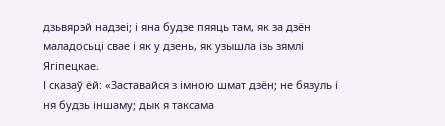дзьвярэй надзеі; і яна будзе пяяць там, як за дзён маладосьці свае і як у дзень, як узышла ізь зямлі Ягіпецкае.
І сказаў ёй: «Заставайся з імною шмат дзён; не бязуль і ня будзь іншаму; дык я таксама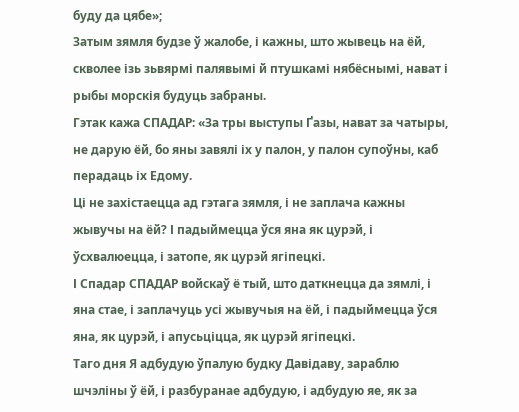буду да цябе»;
Затым зямля будзе ў жалобе, і кажны, што жывець на ёй, скволее ізь зьвярмі палявымі й птушкамі нябёснымі, нават і рыбы морскія будуць забраны.
Гэтак кажа СПАДАР: «За тры выступы Ґазы, нават за чатыры, не дарую ёй, бо яны завялі іх у палон, у палон супоўны, каб перадаць іх Едому.
Ці не захістаецца ад гэтага зямля, і не заплача кажны жывучы на ёй? І падыймецца ўся яна як цурэй, і ўсхвалюецца, і затопе, як цурэй ягіпецкі.
І Спадар СПАДАР войскаў ё тый, што даткнецца да зямлі, і яна стае, і заплачуць усі жывучыя на ёй, і падыймецца ўся яна, як цурэй, і апусьціцца, як цурэй ягіпецкі.
Таго дня Я адбудую ўпалую будку Давідаву, зараблю шчэліны ў ёй, і разбуранае адбудую, і адбудую яе, як за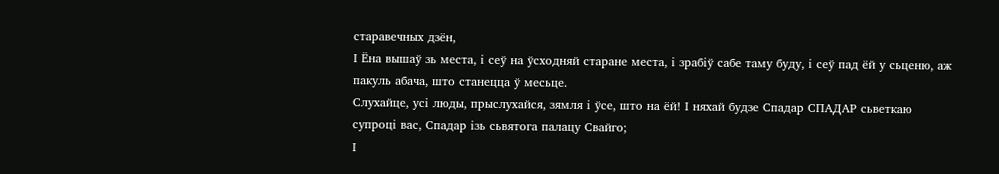старавечных дзён,
І Ёна вышаў зь места, і сеў на ўсходняй старане места, і зрабіў сабе таму буду, і сеў пад ёй у сьценю, аж пакуль абача, што станецца ў месьце.
Слухайце, усі люды, прыслухайся, зямля і ўсе, што на ёй! І няхай будзе Спадар СПАДАР сьветкаю супроці вас, Спадар ізь сьвятога палацу Свайго;
І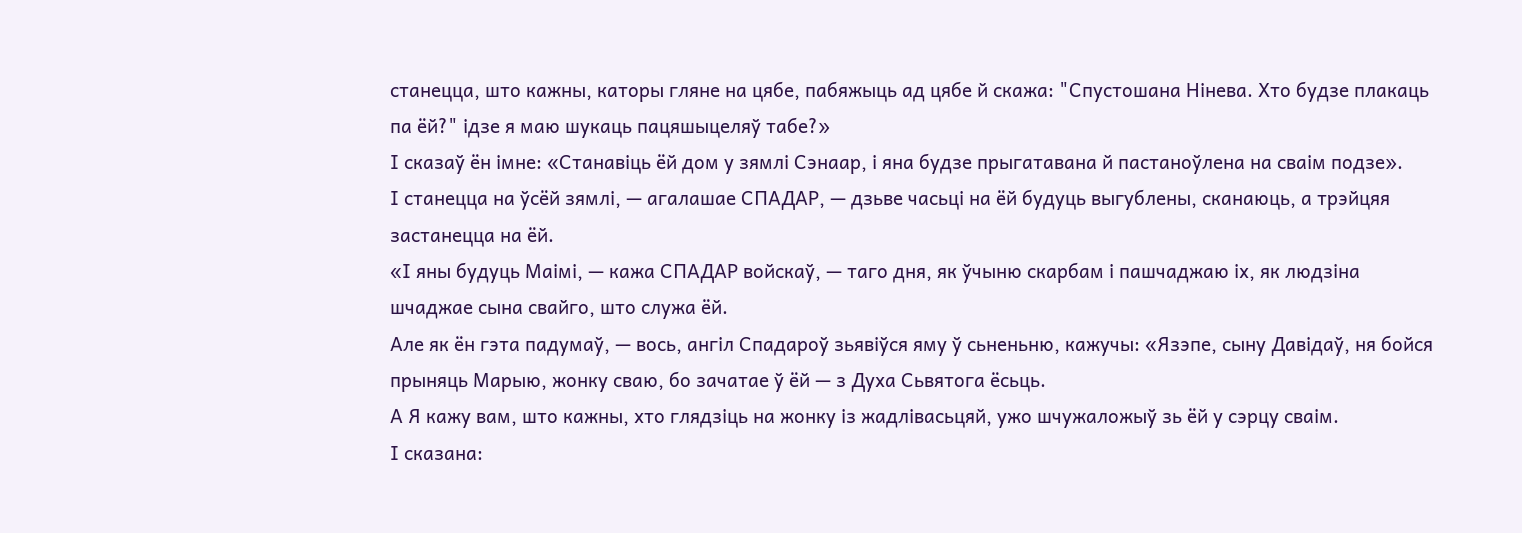станецца, што кажны, каторы гляне на цябе, пабяжыць ад цябе й скажа: "Спустошана Нінева. Хто будзе плакаць па ёй?" ідзе я маю шукаць пацяшыцеляў табе?»
І сказаў ён імне: «Станавіць ёй дом у зямлі Сэнаар, і яна будзе прыгатавана й пастаноўлена на сваім подзе».
І станецца на ўсёй зямлі, — агалашае СПАДАР, — дзьве часьці на ёй будуць выгублены, сканаюць, а трэйцяя застанецца на ёй.
«І яны будуць Маімі, — кажа СПАДАР войскаў, — таго дня, як ўчыню скарбам і пашчаджаю іх, як людзіна шчаджае сына свайго, што служа ёй.
Але як ён гэта падумаў, — вось, ангіл Спадароў зьявіўся яму ў сьненьню, кажучы: «Язэпе, сыну Давідаў, ня бойся прыняць Марыю, жонку сваю, бо зачатае ў ёй — з Духа Сьвятога ёсьць.
А Я кажу вам, што кажны, хто глядзіць на жонку із жадлівасьцяй, ужо шчужаложыў зь ёй у сэрцу сваім.
І сказана: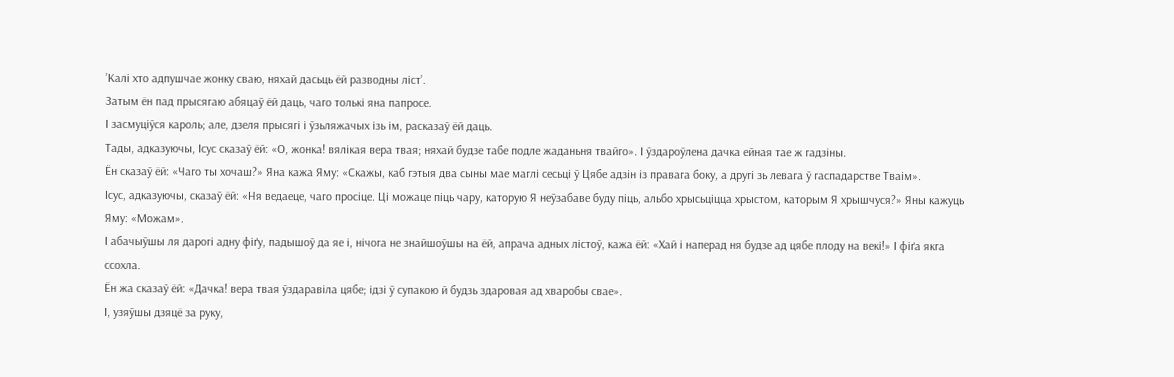’Калі хто адпушчае жонку сваю, няхай дасьць ёй разводны ліст’.
Затым ён пад прысягаю абяцаў ёй даць, чаго толькі яна папросе.
І засмуціўся кароль; але, дзеля прысягі і ўзьляжачых ізь ім, расказаў ёй даць.
Тады, адказуючы, Ісус сказаў ёй: «О, жонка! вялікая вера твая; няхай будзе табе подле жаданьня твайго». І ўздароўлена дачка ейная тае ж гадзіны.
Ён сказаў ёй: «Чаго ты хочаш?» Яна кажа Яму: «Скажы, каб гэтыя два сыны мае маглі сесьці ў Цябе адзін із правага боку, а другі зь левага ў гаспадарстве Тваім».
Ісус, адказуючы, сказаў ёй: «Ня ведаеце, чаго просіце. Ці можаце піць чару, каторую Я неўзабаве буду піць, альбо хрысьціцца хрыстом, каторым Я хрышчуся?» Яны кажуць Яму: «Можам».
І абачыўшы ля дарогі адну фіґу, падышоў да яе і, нічога не знайшоўшы на ёй, апрача адных лістоў, кажа ёй: «Хай і наперад ня будзе ад цябе плоду на векі!» І фіґа якга ссохла.
Ён жа сказаў ёй: «Дачка! вера твая ўздаравіла цябе; ідзі ў супакою й будзь здаровая ад хваробы свае».
І, узяўшы дзяцё за руку,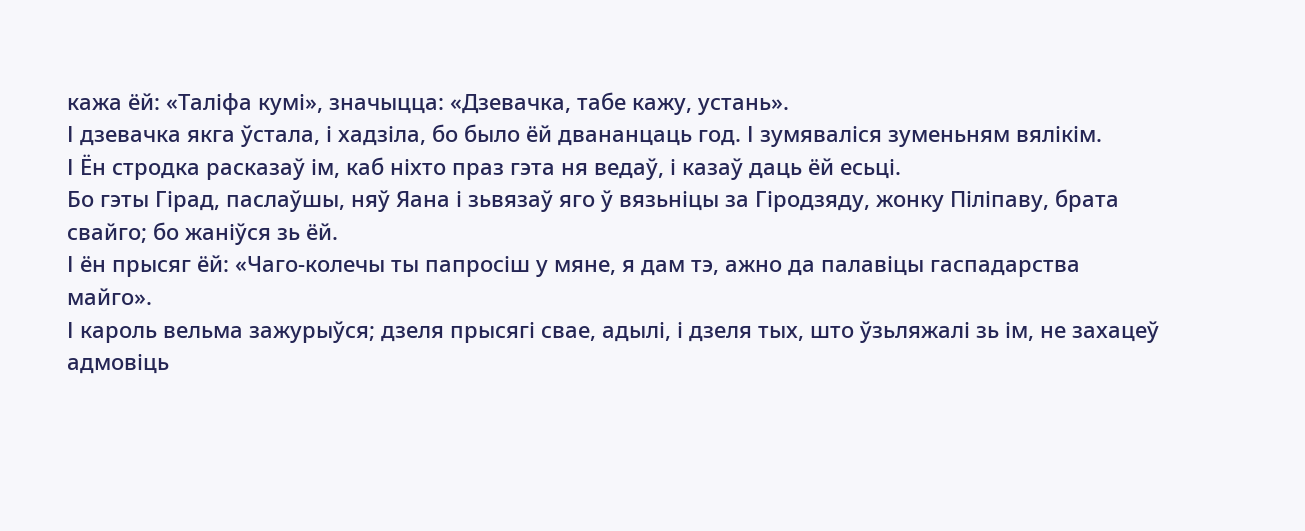кажа ёй: «Таліфа кумі», значыцца: «Дзевачка, табе кажу, устань».
І дзевачка якга ўстала, і хадзіла, бо было ёй двананцаць год. І зумяваліся зуменьням вялікім.
І Ён стродка расказаў ім, каб ніхто праз гэта ня ведаў, і казаў даць ёй есьці.
Бо гэты Гірад, паслаўшы, няў Яана і зьвязаў яго ў вязьніцы за Гіродзяду, жонку Піліпаву, брата свайго; бо жаніўся зь ёй.
І ён прысяг ёй: «Чаго-колечы ты папросіш у мяне, я дам тэ, ажно да палавіцы гаспадарства майго».
І кароль вельма зажурыўся; дзеля прысягі свае, адылі, і дзеля тых, што ўзьляжалі зь ім, не захацеў адмовіць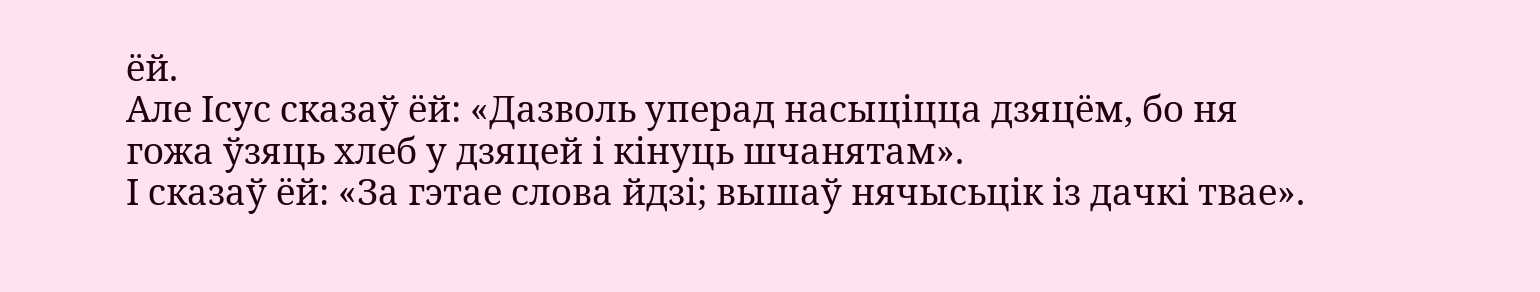ёй.
Але Ісус сказаў ёй: «Дазволь уперад насыціцца дзяцём, бо ня гожа ўзяць хлеб у дзяцей і кінуць шчанятам».
І сказаў ёй: «За гэтае слова йдзі; вышаў нячысьцік із дачкі твае».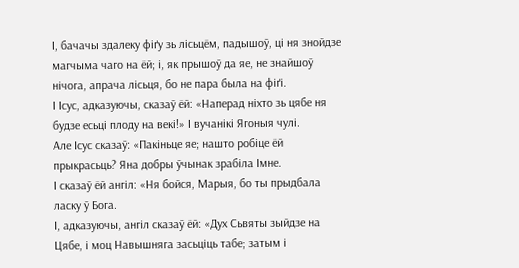І, бачачы здалеку фіґу зь лісьцём, падышоў, ці ня знойдзе магчыма чаго на ёй; і, як прышоў да яе, не знайшоў нічога, апрача лісьця, бо не пара была на фіґі.
І Ісус, адказуючы, сказаў ёй: «Наперад ніхто зь цябе ня будзе есьці плоду на векі!» І вучанікі Ягоныя чулі.
Але Ісус сказаў: «Пакіньце яе; нашто робіце ёй прыкрасьць? Яна добры ўчынак зрабіла Імне.
І сказаў ёй ангіл: «Ня бойся, Марыя, бо ты прыдбала ласку ў Бога.
І, адказуючы, ангіл сказаў ёй: «Дух Сьвяты зыйдзе на Цябе, і моц Навышняга засьціць табе; затым і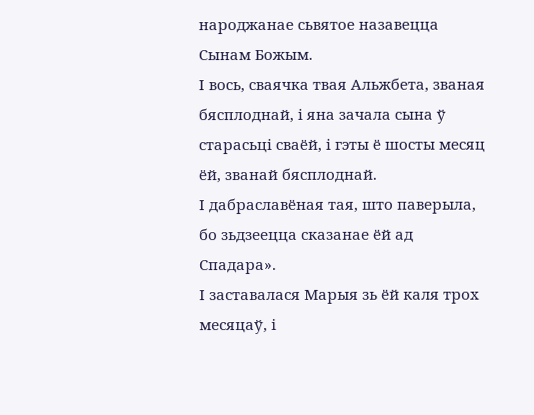народжанае сьвятое назавецца Сынам Божым.
І вось, сваячка твая Альжбета, званая бясплоднай, і яна зачала сына ў старасьці сваёй, і гэты ё шосты месяц ёй, званай бясплоднай.
І дабраславёная тая, што паверыла, бо зьдзеецца сказанае ёй ад Спадара».
І заставалася Марыя зь ёй каля трох месяцаў, і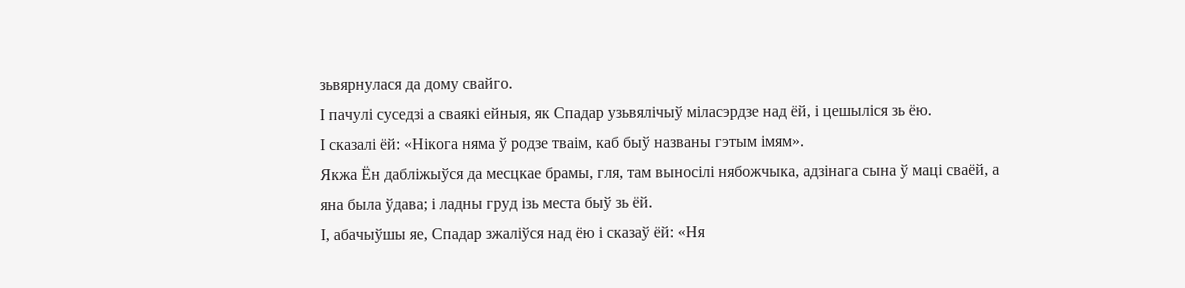зьвярнулася да дому свайго.
І пачулі суседзі а сваякі ейныя, як Спадар узьвялічыў міласэрдзе над ёй, і цешыліся зь ёю.
І сказалі ёй: «Нікога няма ў родзе тваім, каб быў названы гэтым імям».
Якжа Ён дабліжыўся да месцкае брамы, гля, там выносілі нябожчыка, адзінага сына ў маці сваёй, а яна была ўдава; і ладны груд ізь места быў зь ёй.
І, абачыўшы яе, Спадар зжаліўся над ёю і сказаў ёй: «Ня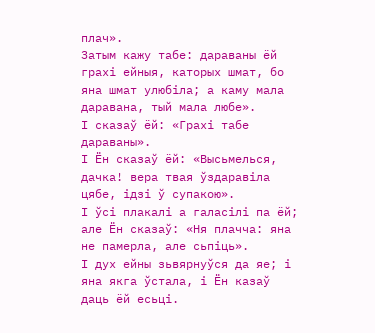плач».
Затым кажу табе: дараваны ёй грахі ейныя, каторых шмат, бо яна шмат улюбіла; а каму мала даравана, тый мала любе».
І сказаў ёй: «Грахі табе дараваны».
І Ён сказаў ёй: «Высьмелься, дачка! вера твая ўздаравіла цябе, ідзі ў супакою».
І ўсі плакалі а галасілі па ёй; але Ён сказаў: «Ня плачча: яна не памерла, але сьпіць».
І дух ейны зьвярнуўся да яе; і яна якга ўстала, і Ён казаў даць ёй есьці.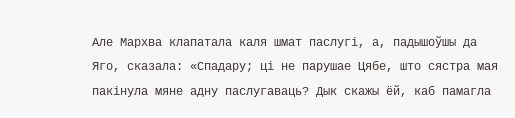Але Мархва клапатала каля шмат паслугі, а, падышоўшы да Яго, сказала: «Спадару; ці не парушае Цябе, што сястра мая пакінула мяне адну паслугаваць? Дык скажы ёй, каб памагла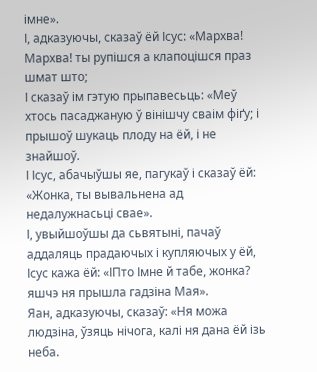імне».
І, адказуючы, сказаў ёй Ісус: «Мархва! Мархва! ты рупішся а клапоцішся праз шмат што;
І сказаў ім гэтую прыпавесьць: «Меў хтось пасаджаную ў вінішчу сваім фіґу; і прышоў шукаць плоду на ёй, і не знайшоў.
І Ісус, абачыўшы яе, пагукаў і сказаў ёй: «Жонка, ты вывальнена ад недалужнасьці свае».
І, увыйшоўшы да сьвятыні, пачаў аддаляць прадаючых і купляючых у ёй,
Ісус кажа ёй: «ІПто Імне й табе, жонка? яшчэ ня прышла гадзіна Мая».
Яан, адказуючы, сказаў: «Ня можа людзіна, ўзяць нічога, калі ня дана ёй ізь неба.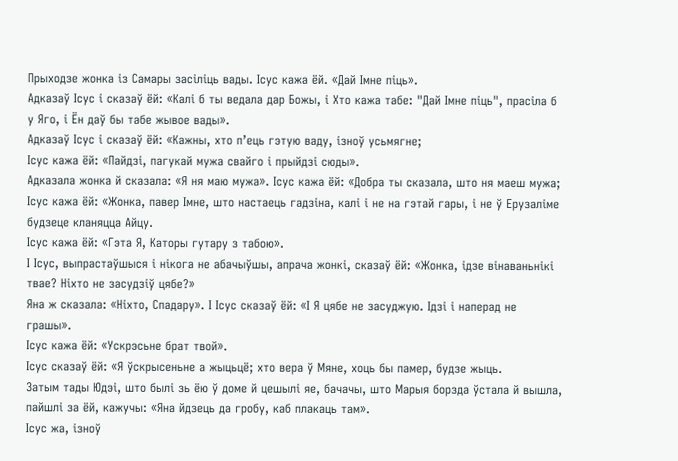Прыходзе жонка із Самары засіліць вады. Ісус кажа ёй. «Дай Імне піць».
Адказаў Ісус і сказаў ёй: «Калі б ты ведала дар Божы, і Хто кажа табе: "Дай Імне піць", прасіла б у Яго, і Ён даў бы табе жывое вады».
Адказаў Ісус і сказаў ёй: «Кажны, хто п’ець гэтую ваду, ізноў усьмягне;
Ісус кажа ёй: «Пайдзі, пагукай мужа свайго і прыйдзі сюды».
Адказала жонка й сказала: «Я ня маю мужа». Ісус кажа ёй: «Добра ты сказала, што ня маеш мужа;
Ісус кажа ёй: «Жонка, павер Імне, што настаець гадзіна, калі і не на гэтай гары, і не ў Ерузаліме будзеце кланяцца Айцу.
Ісус кажа ёй: «Гэта Я, Каторы гутару з табою».
І Ісус, выпрастаўшыся і нікога не абачыўшы, апрача жонкі, сказаў ёй: «Жонка, ідзе вінаваньнікі твае? Ніхто не засудзіў цябе?»
Яна ж сказала: «Ніхто, Спадару». І Ісус сказаў ёй: «І Я цябе не засуджую. Ідзі і наперад не грашы».
Ісус кажа ёй: «Ускрэсьне брат твой».
Ісус сказаў ёй: «Я ўскрысеньне а жыцьцё; хто вера ў Мяне, хоць бы памер, будзе жыць.
Затым тады Юдэі, што былі зь ёю ў доме й цешылі яе, бачачы, што Марыя борзда ўстала й вышла, пайшлі за ёй, кажучы: «Яна йдзець да гробу, каб плакаць там».
Ісус жа, ізноў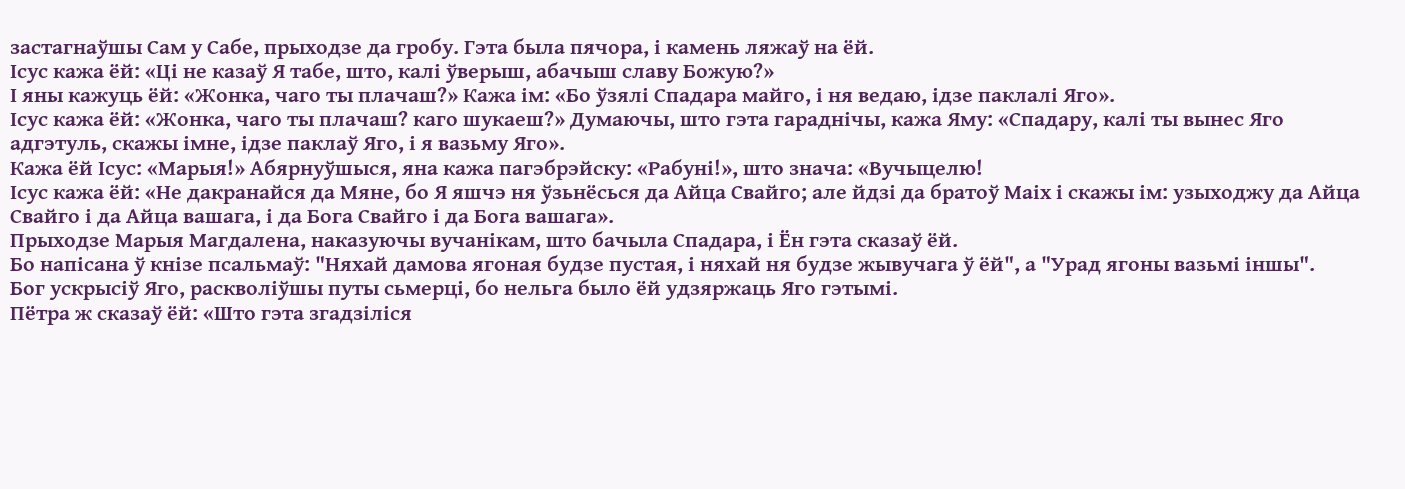застагнаўшы Сам у Сабе, прыходзе да гробу. Гэта была пячора, і камень ляжаў на ёй.
Ісус кажа ёй: «Ці не казаў Я табе, што, калі ўверыш, абачыш славу Божую?»
І яны кажуць ёй: «Жонка, чаго ты плачаш?» Кажа ім: «Бо ўзялі Спадара майго, і ня ведаю, ідзе паклалі Яго».
Ісус кажа ёй: «Жонка, чаго ты плачаш? каго шукаеш?» Думаючы, што гэта гараднічы, кажа Яму: «Спадару, калі ты вынес Яго адгэтуль, скажы імне, ідзе паклаў Яго, і я вазьму Яго».
Кажа ёй Ісус: «Марыя!» Абярнуўшыся, яна кажа пагэбрэйску: «Рабуні!», што знача: «Вучыцелю!
Ісус кажа ёй: «Не дакранайся да Мяне, бо Я яшчэ ня ўзьнёсься да Айца Свайго; але йдзі да братоў Маіх і скажы ім: узыходжу да Айца Свайго і да Айца вашага, і да Бога Свайго і да Бога вашага».
Прыходзе Марыя Магдалена, наказуючы вучанікам, што бачыла Спадара, і Ён гэта сказаў ёй.
Бо напісана ў кнізе псальмаў: "Няхай дамова ягоная будзе пустая, і няхай ня будзе жывучага ў ёй", а "Урад ягоны вазьмі іншы".
Бог ускрысіў Яго, раскволіўшы путы сьмерці, бо нельга было ёй удзяржаць Яго гэтымі.
Пётра ж сказаў ёй: «Што гэта згадзіліся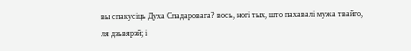вы спакусіць Духа Спадаровага? вось, ногі тых, што пахавалі мужа твайго, ля дзьвярэй; і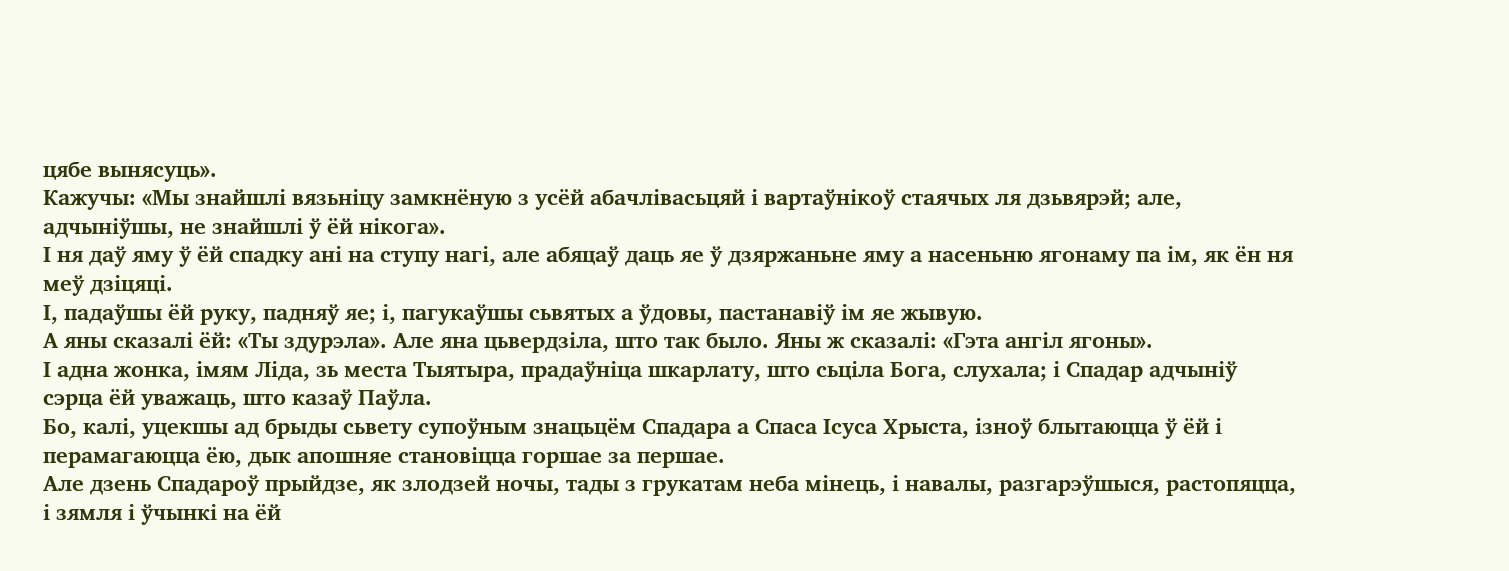цябе вынясуць».
Кажучы: «Мы знайшлі вязьніцу замкнёную з усёй абачлівасьцяй і вартаўнікоў стаячых ля дзьвярэй; але, адчыніўшы, не знайшлі ў ёй нікога».
І ня даў яму ў ёй спадку ані на ступу нагі, але абяцаў даць яе ў дзяржаньне яму а насеньню ягонаму па ім, як ён ня меў дзіцяці.
І, падаўшы ёй руку, падняў яе; і, пагукаўшы сьвятых а ўдовы, пастанавіў ім яе жывую.
А яны сказалі ёй: «Ты здурэла». Але яна цьвердзіла, што так было. Яны ж сказалі: «Гэта ангіл ягоны».
І адна жонка, імям Ліда, зь места Тыятыра, прадаўніца шкарлату, што сьціла Бога, слухала; і Спадар адчыніў сэрца ёй уважаць, што казаў Паўла.
Бо, калі, уцекшы ад брыды сьвету супоўным знацьцём Спадара а Спаса Ісуса Хрыста, ізноў блытаюцца ў ёй і перамагаюцца ёю, дык апошняе становіцца горшае за першае.
Але дзень Спадароў прыйдзе, як злодзей ночы, тады з грукатам неба мінець, і навалы, разгарэўшыся, растопяцца, і зямля і ўчынкі на ёй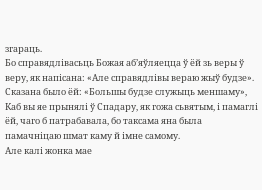згараць.
Бо справядлівасьць Божая аб’яўляецца ў ёй зь веры ў веру, як напісана: «Але справядлівы вераю жыў будзе».
Сказана было ёй: «Большы будзе служыць меншаму»,
Каб вы яе прынялі ў Спадару, як гожа сьвятым, і памаглі ёй, чаго б патрабавала, бо таксама яна была памачніцаю шмат каму й імне самому.
Але калі жонка мае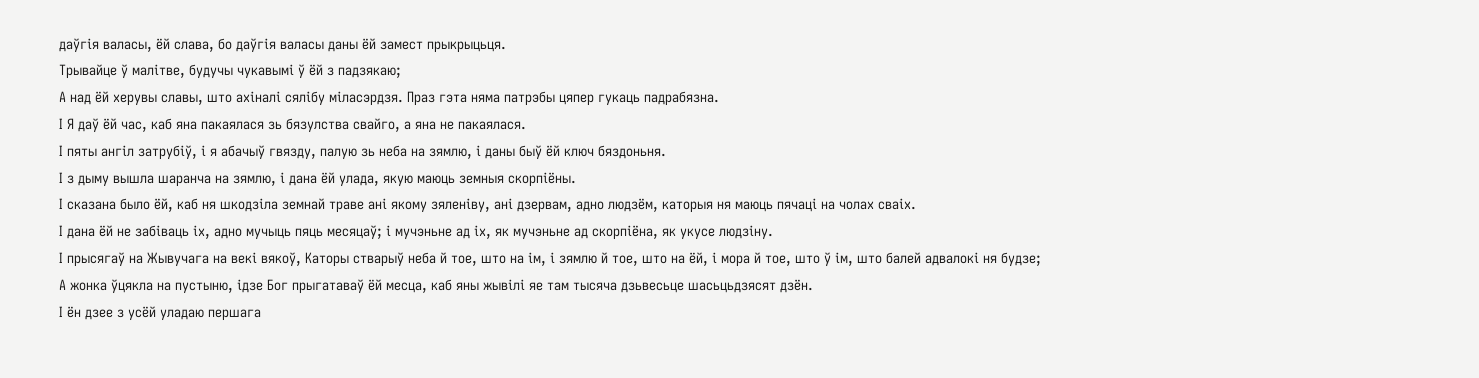даўгія валасы, ёй слава, бо даўгія валасы даны ёй замест прыкрыцьця.
Трывайце ў малітве, будучы чукавымі ў ёй з падзякаю;
А над ёй херувы славы, што ахіналі сялібу міласэрдзя. Праз гэта няма патрэбы цяпер гукаць падрабязна.
І Я даў ёй час, каб яна пакаялася зь бязулства свайго, а яна не пакаялася.
І пяты ангіл затрубіў, і я абачыў гвязду, палую зь неба на зямлю, і даны быў ёй ключ бяздоньня.
І з дыму вышла шаранча на зямлю, і дана ёй улада, якую маюць земныя скорпіёны.
І сказана было ёй, каб ня шкодзіла земнай траве ані якому зяленіву, ані дзервам, адно людзём, каторыя ня маюць пячаці на чолах сваіх.
І дана ёй не забіваць іх, адно мучыць пяць месяцаў; і мучэньне ад іх, як мучэньне ад скорпіёна, як укусе людзіну.
І прысягаў на Жывучага на векі вякоў, Каторы стварыў неба й тое, што на ім, і зямлю й тое, што на ёй, і мора й тое, што ў ім, што балей адвалокі ня будзе;
А жонка ўцякла на пустыню, ідзе Бог прыгатаваў ёй месца, каб яны жывілі яе там тысяча дзьвесьце шасьцьдзясят дзён.
І ён дзее з усёй уладаю першага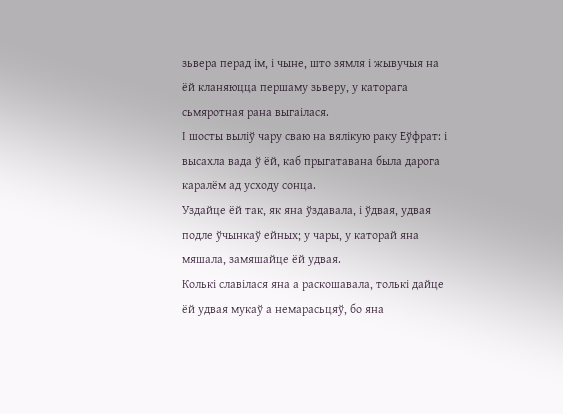зьвера перад ім, і чыне, што зямля і жывучыя на ёй кланяюцца першаму зьверу, у каторага сьмяротная рана выгаілася.
І шосты выліў чару сваю на вялікую раку Еўфрат: і высахла вада ў ёй, каб прыгатавана была дарога каралём ад усходу сонца.
Уздайце ёй так, як яна ўздавала, і ўдвая, удвая подле ўчынкаў ейных; у чары, у каторай яна мяшала, замяшайце ёй удвая.
Колькі славілася яна а раскошавала, толькі дайце ёй удвая мукаў а немарасьцяў, бо яна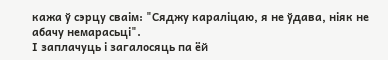кажа ў сэрцу сваім: "Сяджу караліцаю, я не ўдава, ніяк не абачу немарасьці".
І заплачуць і загалосяць па ёй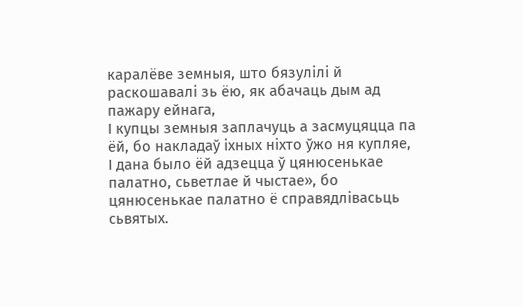каралёве земныя, што бязулілі й раскошавалі зь ёю, як абачаць дым ад пажару ейнага,
І купцы земныя заплачуць а засмуцяцца па ёй, бо накладаў іхных ніхто ўжо ня купляе,
І дана было ёй адзецца ў цянюсенькае палатно, сьветлае й чыстае», бо цянюсенькае палатно ё справядлівасьць сьвятых.